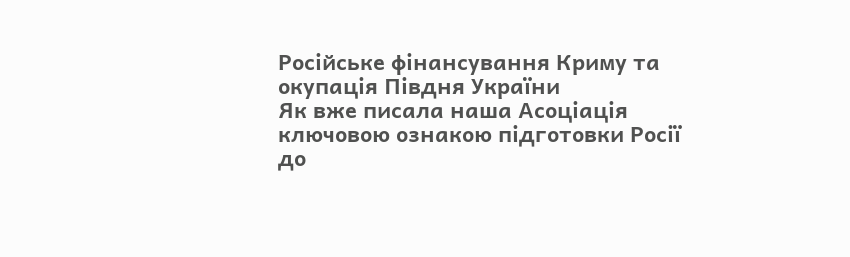Російське фінансування Криму та окупація Півдня України
Як вже писала наша Асоціація ключовою ознакою підготовки Росії до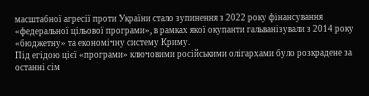масштабної агресії проти України стало зупинення з 2022 року фінансування «федеральної цільової програми», в рамках якої окупанти гальванізували з 2014 року «бюджетну» та економічну систему Криму.
Під егідою цієї «програми» ключовими російськими олігархами було розкрадене за останні сім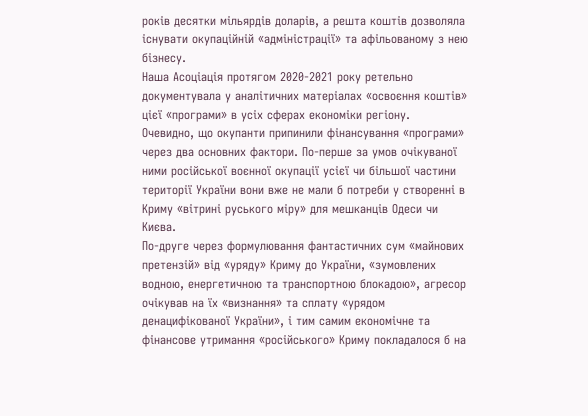років десятки мільярдів доларів, а решта коштів дозволяла існувати окупаційній «адміністрації» та афільованому з нею бізнесу.
Наша Асоціація протягом 2020-2021 року ретельно документувала у аналітичних матеріалах «освоєння коштів» цієї «програми» в усіх сферах економіки регіону.
Очевидно, що окупанти припинили фінансування «програми» через два основних фактори. По-перше за умов очікуваної ними російської воєнної окупації усієї чи більшої частини території України вони вже не мали б потреби у створенні в Криму «вітрині руського міру» для мешканців Одеси чи Києва.
По-друге через формулювання фантастичних сум «майнових претензій» від «уряду» Криму до України, «зумовлених водною, енергетичною та транспортною блокадою», агресор очікував на їх «визнання» та сплату «урядом денацифікованої України», і тим самим економічне та фінансове утримання «російського» Криму покладалося б на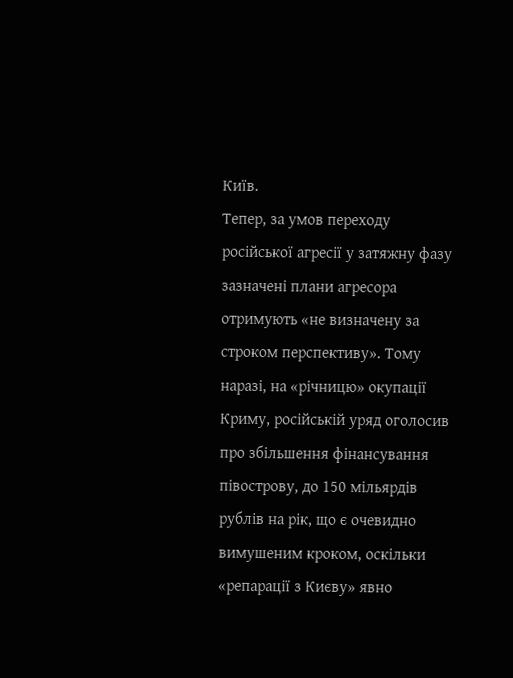Київ.
Тепер, за умов переходу російської агресії у затяжну фазу зазначені плани агресора отримують «не визначену за строком перспективу». Тому наразі, на «річницю» окупації Криму, російській уряд оголосив про збільшення фінансування півострову, до 150 мільярдів рублів на рік, що є очевидно вимушеним кроком, оскільки «репарації з Києву» явно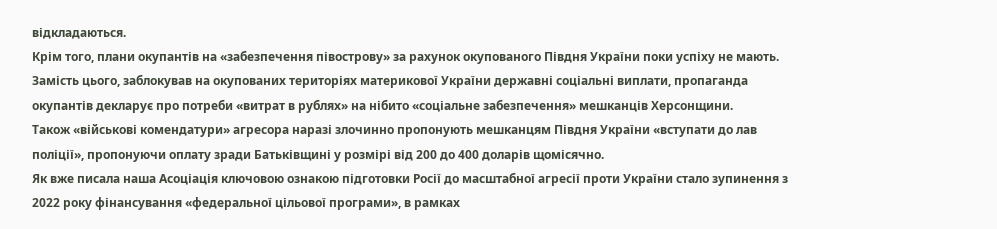відкладаються.
Крім того, плани окупантів на «забезпечення півострову» за рахунок окупованого Півдня України поки успіху не мають.
Замість цього, заблокував на окупованих територіях материкової України державні соціальні виплати, пропаганда окупантів декларує про потреби «витрат в рублях» на нібито «соціальне забезпечення» мешканців Херсонщини.
Також «військові комендатури» агресора наразі злочинно пропонують мешканцям Півдня України «вступати до лав поліції», пропонуючи оплату зради Батьківщині у розмірі від 200 до 400 доларів щомісячно.
Як вже писала наша Асоціація ключовою ознакою підготовки Росії до масштабної агресії проти України стало зупинення з 2022 року фінансування «федеральної цільової програми», в рамках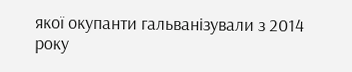якої окупанти гальванізували з 2014 року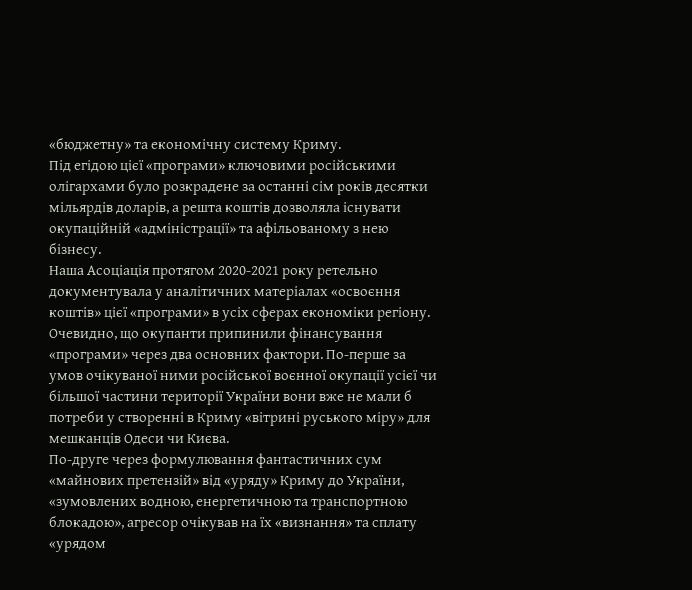«бюджетну» та економічну систему Криму.
Під егідою цієї «програми» ключовими російськими олігархами було розкрадене за останні сім років десятки мільярдів доларів, а решта коштів дозволяла існувати окупаційній «адміністрації» та афільованому з нею бізнесу.
Наша Асоціація протягом 2020-2021 року ретельно документувала у аналітичних матеріалах «освоєння коштів» цієї «програми» в усіх сферах економіки регіону.
Очевидно, що окупанти припинили фінансування «програми» через два основних фактори. По-перше за умов очікуваної ними російської воєнної окупації усієї чи більшої частини території України вони вже не мали б потреби у створенні в Криму «вітрині руського міру» для мешканців Одеси чи Києва.
По-друге через формулювання фантастичних сум «майнових претензій» від «уряду» Криму до України, «зумовлених водною, енергетичною та транспортною блокадою», агресор очікував на їх «визнання» та сплату «урядом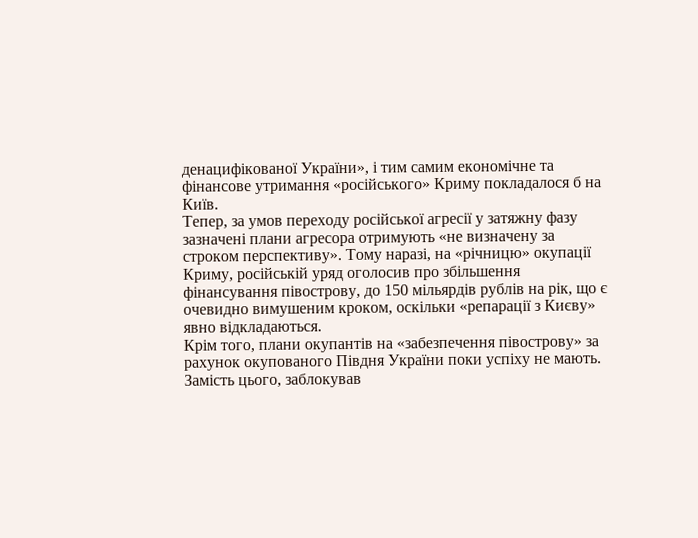денацифікованої України», і тим самим економічне та фінансове утримання «російського» Криму покладалося б на Київ.
Тепер, за умов переходу російської агресії у затяжну фазу зазначені плани агресора отримують «не визначену за строком перспективу». Тому наразі, на «річницю» окупації Криму, російській уряд оголосив про збільшення фінансування півострову, до 150 мільярдів рублів на рік, що є очевидно вимушеним кроком, оскільки «репарації з Києву» явно відкладаються.
Крім того, плани окупантів на «забезпечення півострову» за рахунок окупованого Півдня України поки успіху не мають.
Замість цього, заблокував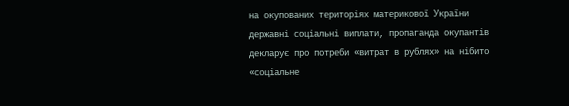на окупованих територіях материкової України державні соціальні виплати, пропаганда окупантів декларує про потреби «витрат в рублях» на нібито «соціальне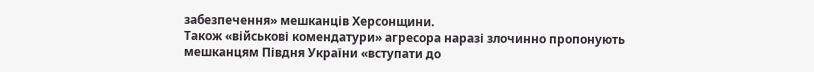забезпечення» мешканців Херсонщини.
Також «військові комендатури» агресора наразі злочинно пропонують мешканцям Півдня України «вступати до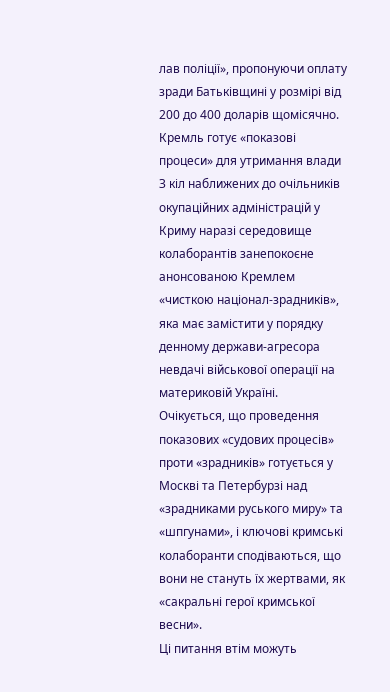лав поліції», пропонуючи оплату зради Батьківщині у розмірі від 200 до 400 доларів щомісячно.
Кремль готує «показові процеси» для утримання влади
З кіл наближених до очільників окупаційних адміністрацій у Криму наразі середовище колаборантів занепокоєне анонсованою Кремлем «чисткою націонал-зрадників», яка має замістити у порядку денному держави-агресора невдачі військової операції на материковій Україні.
Очікується, що проведення показових «судових процесів» проти «зрадників» готується у Москві та Петербурзі над «зрадниками руського миру» та «шпгунами», і ключові кримські колаборанти сподіваються, що вони не стануть їх жертвами, як «сакральні герої кримської весни».
Ці питання втім можуть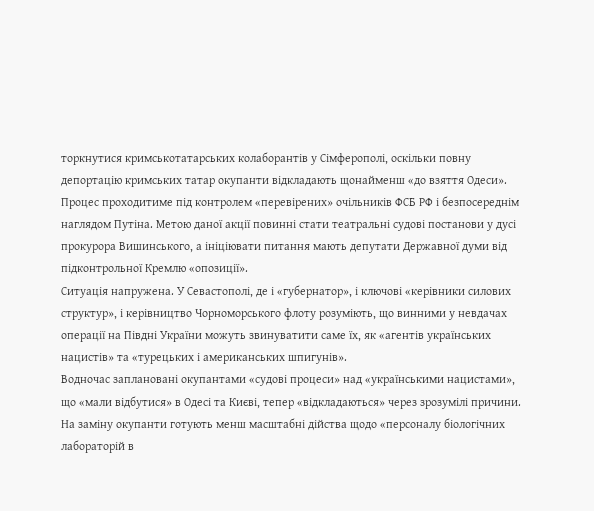торкнутися кримськотатарських колаборантів у Сімферополі, оскільки повну депортацію кримських татар окупанти відкладають щонайменш «до взяття Одеси».
Процес проходитиме під контролем «перевірених» очільників ФСБ РФ і безпосереднім наглядом Путіна. Метою даної акції повинні стати театральні судові постанови у дусі прокурора Вишинського, а ініціювати питання мають депутати Державної думи від підконтрольної Кремлю «опозиції».
Ситуація напружена. У Севастополі, де і «губернатор», і ключові «керівники силових структур», і керівництво Чорноморського флоту розуміють, що винними у невдачах операції на Півдні України можуть звинуватити саме їх, як «агентів українських нацистів» та «турецьких і американських шпигунів».
Водночас заплановані окупантами «судові процеси» над «українськими нацистами», що «мали відбутися» в Одесі та Києві, тепер «відкладаються» через зрозумілі причини.
На заміну окупанти готують менш масштабні дійства щодо «персоналу біологічних лабораторій в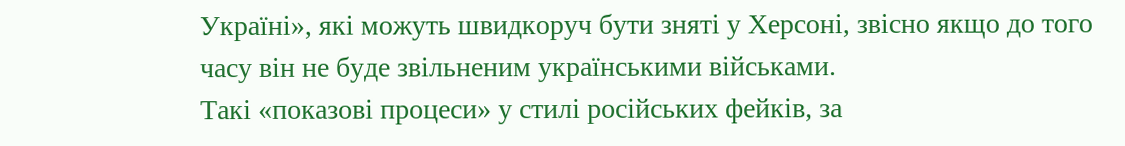Україні», які можуть швидкоруч бути зняті у Херсоні, звісно якщо до того часу він не буде звільненим українськими військами.
Такі «показові процеси» у стилі російських фейків, за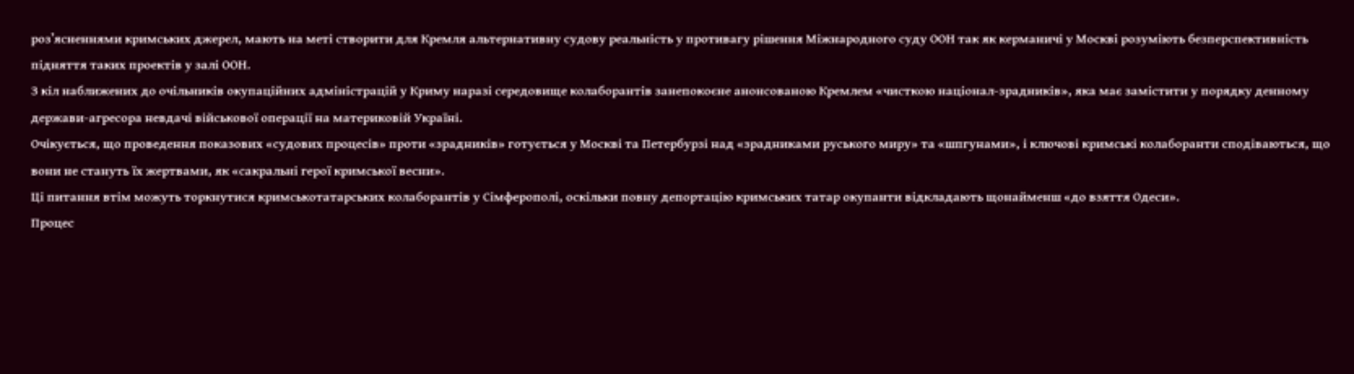роз’ясненнями кримських джерел, мають на меті створити для Кремля альтернативну судову реальність у противагу рішення Міжнародного суду ООН так як керманичі у Москві розуміють безперспективність підняття таких проектів у залі ООН.
З кіл наближених до очільників окупаційних адміністрацій у Криму наразі середовище колаборантів занепокоєне анонсованою Кремлем «чисткою націонал-зрадників», яка має замістити у порядку денному держави-агресора невдачі військової операції на материковій Україні.
Очікується, що проведення показових «судових процесів» проти «зрадників» готується у Москві та Петербурзі над «зрадниками руського миру» та «шпгунами», і ключові кримські колаборанти сподіваються, що вони не стануть їх жертвами, як «сакральні герої кримської весни».
Ці питання втім можуть торкнутися кримськотатарських колаборантів у Сімферополі, оскільки повну депортацію кримських татар окупанти відкладають щонайменш «до взяття Одеси».
Процес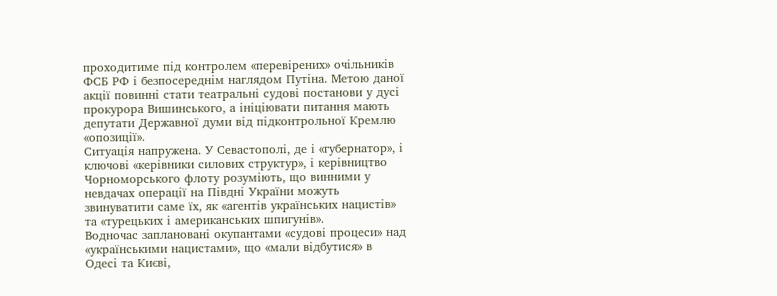проходитиме під контролем «перевірених» очільників ФСБ РФ і безпосереднім наглядом Путіна. Метою даної акції повинні стати театральні судові постанови у дусі прокурора Вишинського, а ініціювати питання мають депутати Державної думи від підконтрольної Кремлю «опозиції».
Ситуація напружена. У Севастополі, де і «губернатор», і ключові «керівники силових структур», і керівництво Чорноморського флоту розуміють, що винними у невдачах операції на Півдні України можуть звинуватити саме їх, як «агентів українських нацистів» та «турецьких і американських шпигунів».
Водночас заплановані окупантами «судові процеси» над «українськими нацистами», що «мали відбутися» в Одесі та Києві,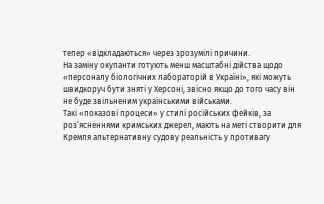тепер «відкладаються» через зрозумілі причини.
На заміну окупанти готують менш масштабні дійства щодо «персоналу біологічних лабораторій в Україні», які можуть швидкоруч бути зняті у Херсоні, звісно якщо до того часу він не буде звільненим українськими військами.
Такі «показові процеси» у стилі російських фейків, за роз’ясненнями кримських джерел, мають на меті створити для Кремля альтернативну судову реальність у противагу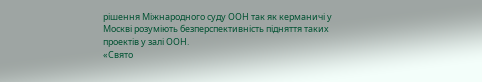рішення Міжнародного суду ООН так як керманичі у Москві розуміють безперспективність підняття таких проектів у залі ООН.
«Свято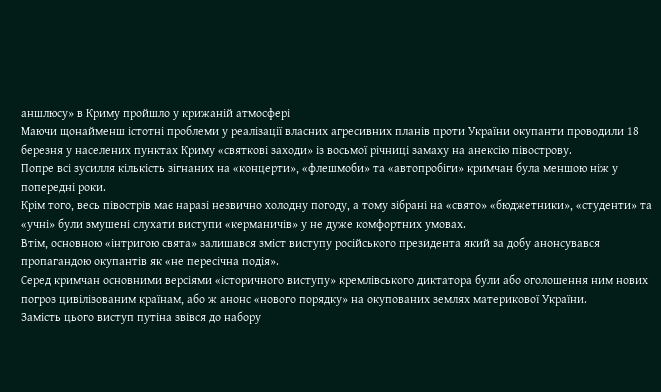аншлюсу» в Криму пройшло у крижаній атмосфері
Маючи щонайменш істотні проблеми у реалізації власних агресивних планів проти України окупанти проводили 18 березня у населених пунктах Криму «святкові заходи» із восьмої річниці замаху на анексію півострову.
Попре всі зусилля кількість зігнаних на «концерти», «флешмоби» та «автопробіги» кримчан була меншою ніж у попередні роки.
Крім того, весь півострів має наразі незвично холодну погоду, а тому зібрані на «свято» «бюджетники», «студенти» та «учні» були змушені слухати виступи «керманичів» у не дуже комфортних умовах.
Втім, основною «інтригою свята» залишався зміст виступу російського президента який за добу анонсувався пропагандою окупантів як «не пересічна подія».
Серед кримчан основними версіями «історичного виступу» кремлівського диктатора були або оголошення ним нових погроз цивілізованим країнам, або ж анонс «нового порядку» на окупованих землях материкової України.
Замість цього виступ путіна звівся до набору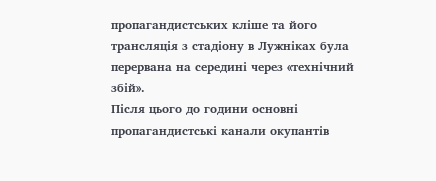пропагандистських кліше та його трансляція з стадіону в Лужніках була перервана на середині через «технічний збій».
Після цього до години основні пропагандистські канали окупантів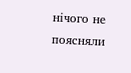нічого не поясняли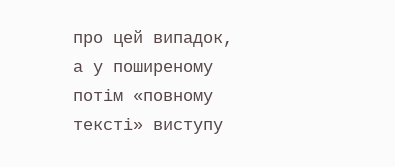про цей випадок, а у поширеному потім «повному тексті» виступу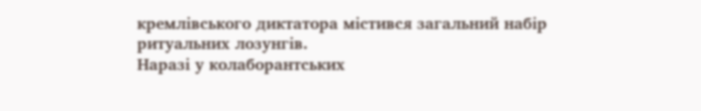кремлівського диктатора містився загальний набір ритуальних лозунгів.
Наразі у колаборантських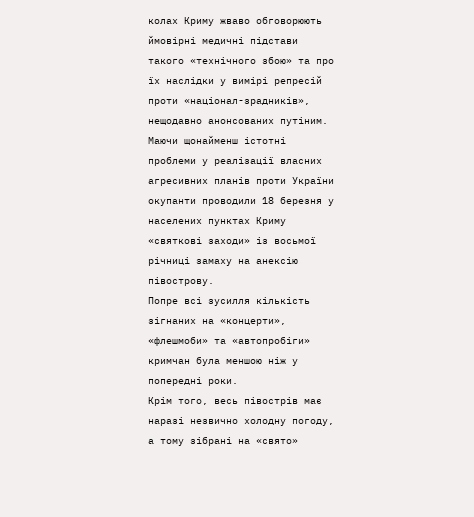колах Криму жваво обговорюють ймовірні медичні підстави такого «технічного збою» та про їх наслідки у вимірі репресій проти «націонал-зрадників», нещодавно анонсованих путіним.
Маючи щонайменш істотні проблеми у реалізації власних агресивних планів проти України окупанти проводили 18 березня у населених пунктах Криму «святкові заходи» із восьмої річниці замаху на анексію півострову.
Попре всі зусилля кількість зігнаних на «концерти», «флешмоби» та «автопробіги» кримчан була меншою ніж у попередні роки.
Крім того, весь півострів має наразі незвично холодну погоду, а тому зібрані на «свято»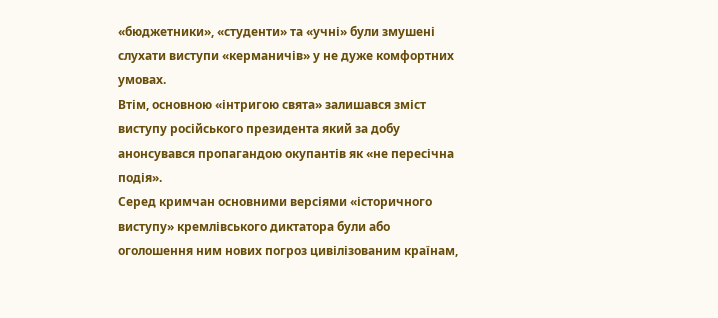«бюджетники», «студенти» та «учні» були змушені слухати виступи «керманичів» у не дуже комфортних умовах.
Втім, основною «інтригою свята» залишався зміст виступу російського президента який за добу анонсувався пропагандою окупантів як «не пересічна подія».
Серед кримчан основними версіями «історичного виступу» кремлівського диктатора були або оголошення ним нових погроз цивілізованим країнам,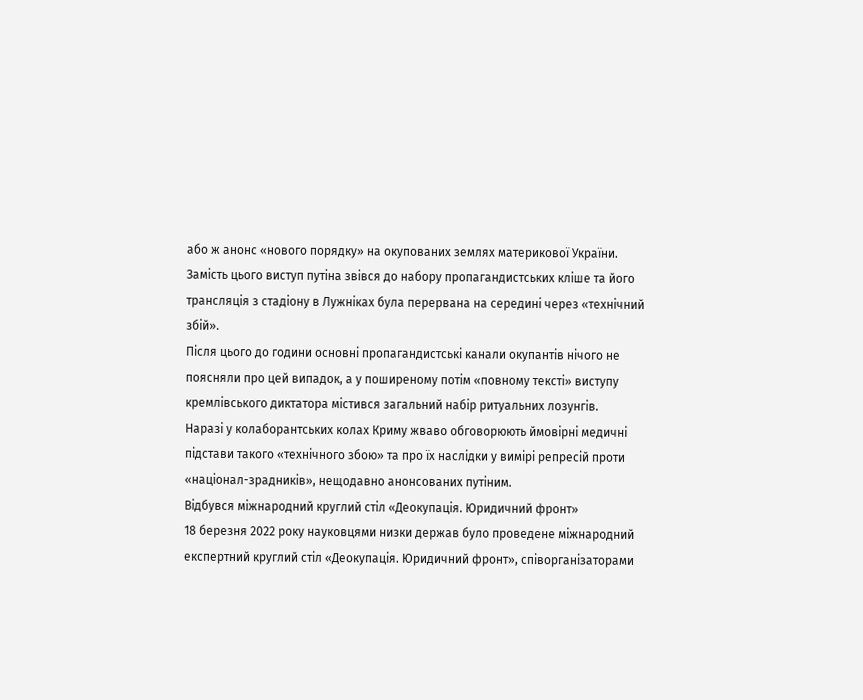або ж анонс «нового порядку» на окупованих землях материкової України.
Замість цього виступ путіна звівся до набору пропагандистських кліше та його трансляція з стадіону в Лужніках була перервана на середині через «технічний збій».
Після цього до години основні пропагандистські канали окупантів нічого не поясняли про цей випадок, а у поширеному потім «повному тексті» виступу кремлівського диктатора містився загальний набір ритуальних лозунгів.
Наразі у колаборантських колах Криму жваво обговорюють ймовірні медичні підстави такого «технічного збою» та про їх наслідки у вимірі репресій проти «націонал-зрадників», нещодавно анонсованих путіним.
Відбувся міжнародний круглий стіл «Деокупація. Юридичний фронт»
18 березня 2022 року науковцями низки держав було проведене міжнародний експертний круглий стіл «Деокупація. Юридичний фронт», співорганізаторами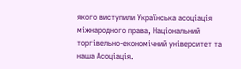якого виступили Українська асоціація міжнародного права, Національний торгівельно-економічний університет та наша Асоціація.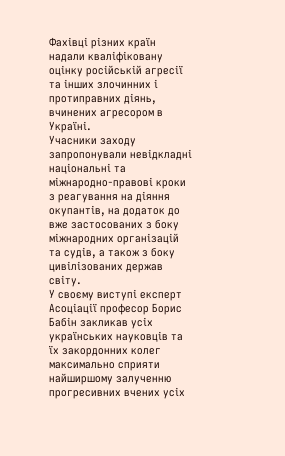Фахівці різних країн надали кваліфіковану оцінку російській агресії та інших злочинних і протиправних діянь, вчинених агресором в Україні.
Учасники заходу запропонували невідкладні національні та міжнародно-правові кроки з реагування на діяння окупантів, на додаток до вже застосованих з боку міжнародних організацій та судів, а також з боку цивілізованих держав світу.
У своєму виступі експерт Асоціації професор Борис Бабін закликав усіх українських науковців та їх закордонних колег максимально сприяти найширшому залученню прогресивних вчених усіх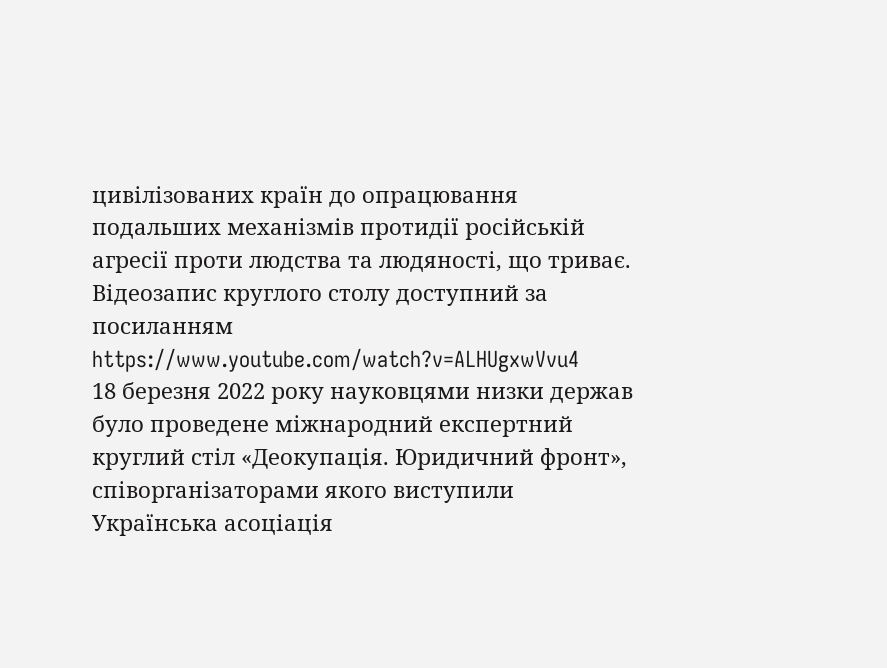цивілізованих країн до опрацювання подальших механізмів протидії російській агресії проти людства та людяності, що триває.
Відеозапис круглого столу доступний за посиланням https://www.youtube.com/watch?v=ALHUgxwVvu4
18 березня 2022 року науковцями низки держав було проведене міжнародний експертний круглий стіл «Деокупація. Юридичний фронт», співорганізаторами якого виступили Українська асоціація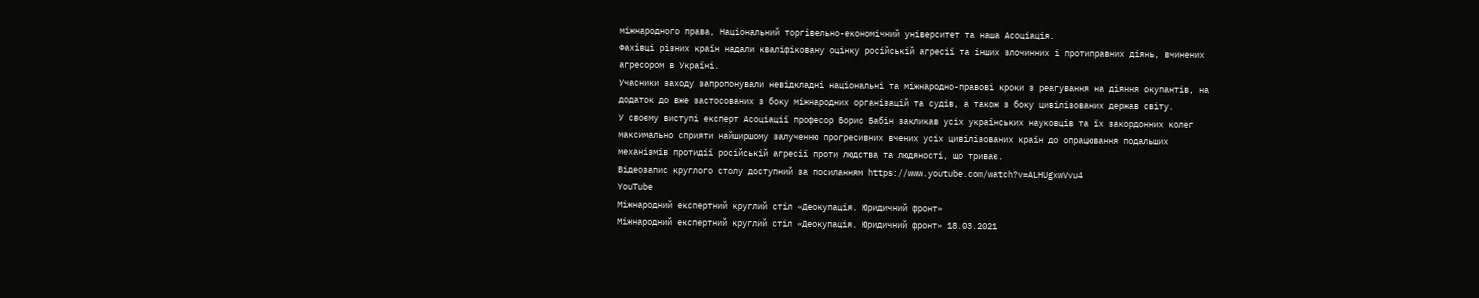міжнародного права, Національний торгівельно-економічний університет та наша Асоціація.
Фахівці різних країн надали кваліфіковану оцінку російській агресії та інших злочинних і протиправних діянь, вчинених агресором в Україні.
Учасники заходу запропонували невідкладні національні та міжнародно-правові кроки з реагування на діяння окупантів, на додаток до вже застосованих з боку міжнародних організацій та судів, а також з боку цивілізованих держав світу.
У своєму виступі експерт Асоціації професор Борис Бабін закликав усіх українських науковців та їх закордонних колег максимально сприяти найширшому залученню прогресивних вчених усіх цивілізованих країн до опрацювання подальших механізмів протидії російській агресії проти людства та людяності, що триває.
Відеозапис круглого столу доступний за посиланням https://www.youtube.com/watch?v=ALHUgxwVvu4
YouTube
Міжнародний експертний круглий стіл «Деокупація. Юридичний фронт»
Міжнародний експертний круглий стіл «Деокупація. Юридичний фронт» 18.03.2021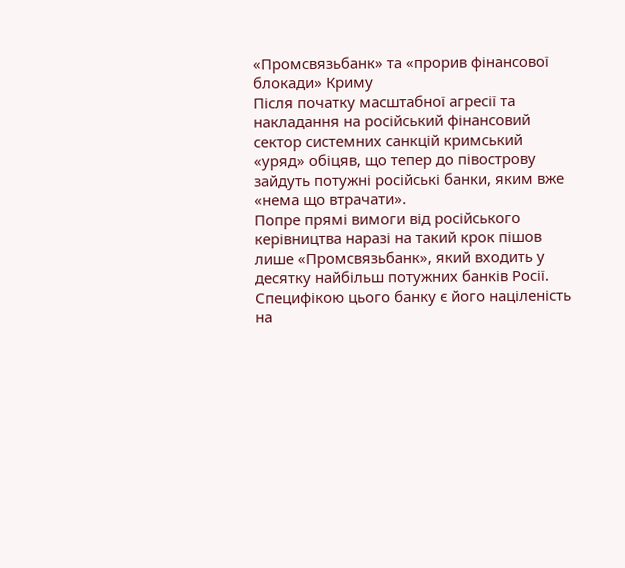«Промсвязьбанк» та «прорив фінансової блокади» Криму
Після початку масштабної агресії та накладання на російський фінансовий сектор системних санкцій кримський «уряд» обіцяв, що тепер до півострову зайдуть потужні російські банки, яким вже «нема що втрачати».
Попре прямі вимоги від російського керівництва наразі на такий крок пішов лише «Промсвязьбанк», який входить у десятку найбільш потужних банків Росії. Специфікою цього банку є його націленість на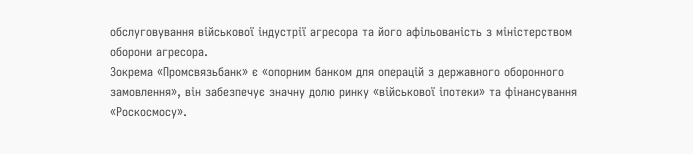обслуговування військової індустрії агресора та його афільованість з міністерством оборони агресора.
Зокрема «Промсвязьбанк» є «опорним банком для операцій з державного оборонного замовлення», він забезпечує значну долю ринку «військової іпотеки» та фінансування «Роскосмосу».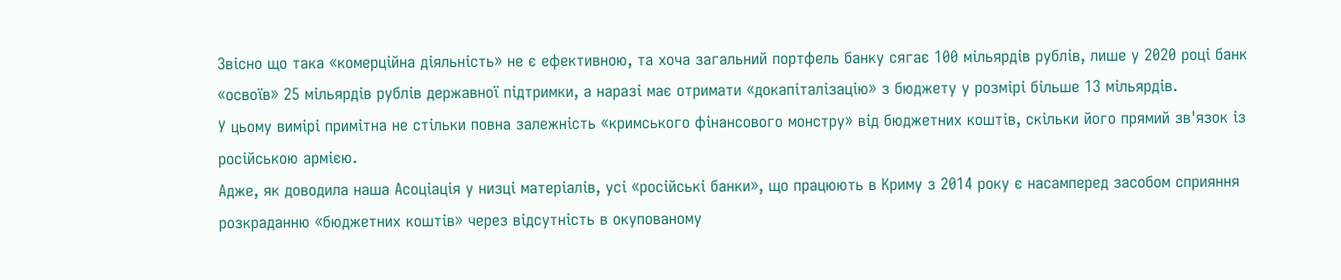Звісно що така «комерційна діяльність» не є ефективною, та хоча загальний портфель банку сягає 100 мільярдів рублів, лише у 2020 році банк «освоїв» 25 мільярдів рублів державної підтримки, а наразі має отримати «докапіталізацію» з бюджету у розмірі більше 13 мільярдів.
У цьому вимірі примітна не стільки повна залежність «кримського фінансового монстру» від бюджетних коштів, скільки його прямий зв'язок із російською армією.
Адже, як доводила наша Асоціація у низці матеріалів, усі «російські банки», що працюють в Криму з 2014 року є насамперед засобом сприяння розкраданню «бюджетних коштів» через відсутність в окупованому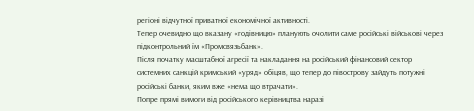регіоні відчутної приватної економічної активності.
Тепер очевидно що вказану «годівницю» планують очолити саме російські військові через підконтрольний їм «Промсвязьбанк».
Після початку масштабної агресії та накладання на російський фінансовий сектор системних санкцій кримський «уряд» обіцяв, що тепер до півострову зайдуть потужні російські банки, яким вже «нема що втрачати».
Попре прямі вимоги від російського керівництва наразі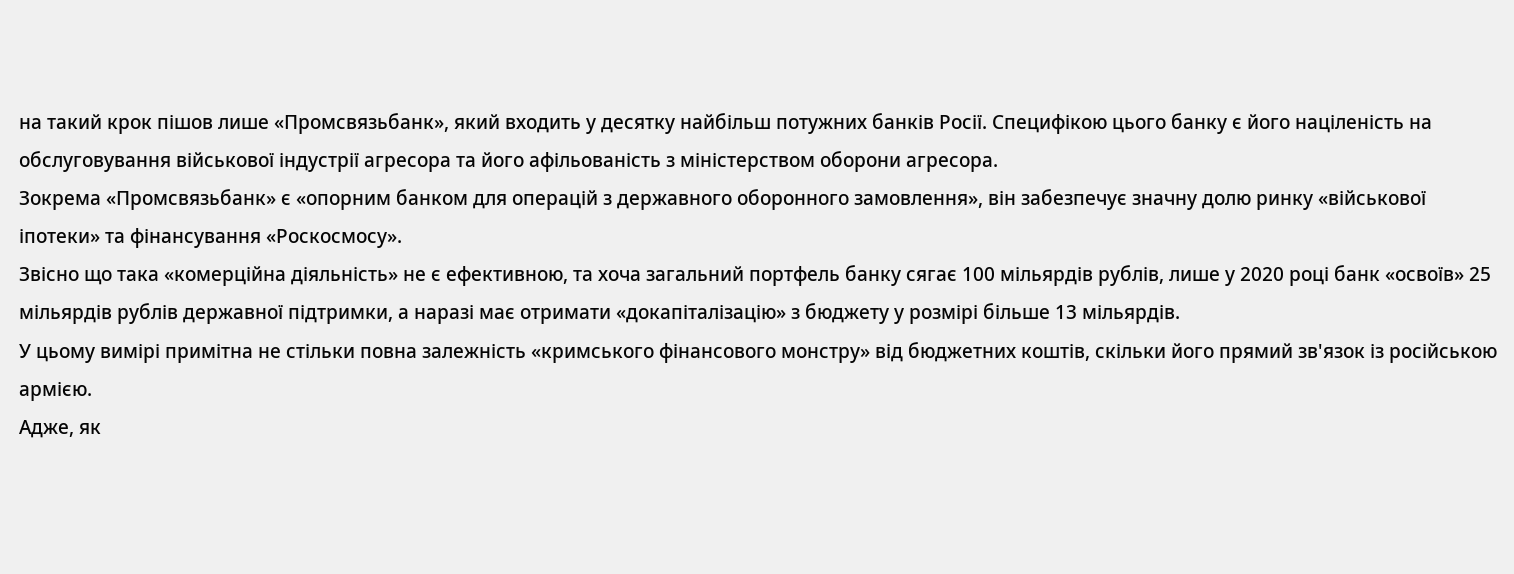на такий крок пішов лише «Промсвязьбанк», який входить у десятку найбільш потужних банків Росії. Специфікою цього банку є його націленість на обслуговування військової індустрії агресора та його афільованість з міністерством оборони агресора.
Зокрема «Промсвязьбанк» є «опорним банком для операцій з державного оборонного замовлення», він забезпечує значну долю ринку «військової іпотеки» та фінансування «Роскосмосу».
Звісно що така «комерційна діяльність» не є ефективною, та хоча загальний портфель банку сягає 100 мільярдів рублів, лише у 2020 році банк «освоїв» 25 мільярдів рублів державної підтримки, а наразі має отримати «докапіталізацію» з бюджету у розмірі більше 13 мільярдів.
У цьому вимірі примітна не стільки повна залежність «кримського фінансового монстру» від бюджетних коштів, скільки його прямий зв'язок із російською армією.
Адже, як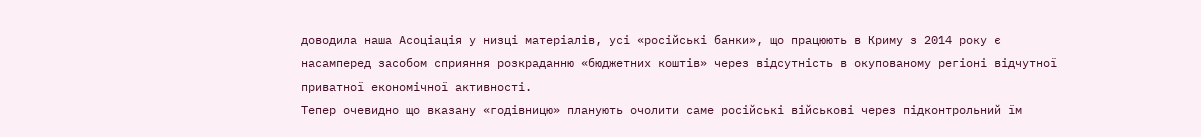доводила наша Асоціація у низці матеріалів, усі «російські банки», що працюють в Криму з 2014 року є насамперед засобом сприяння розкраданню «бюджетних коштів» через відсутність в окупованому регіоні відчутної приватної економічної активності.
Тепер очевидно що вказану «годівницю» планують очолити саме російські військові через підконтрольний їм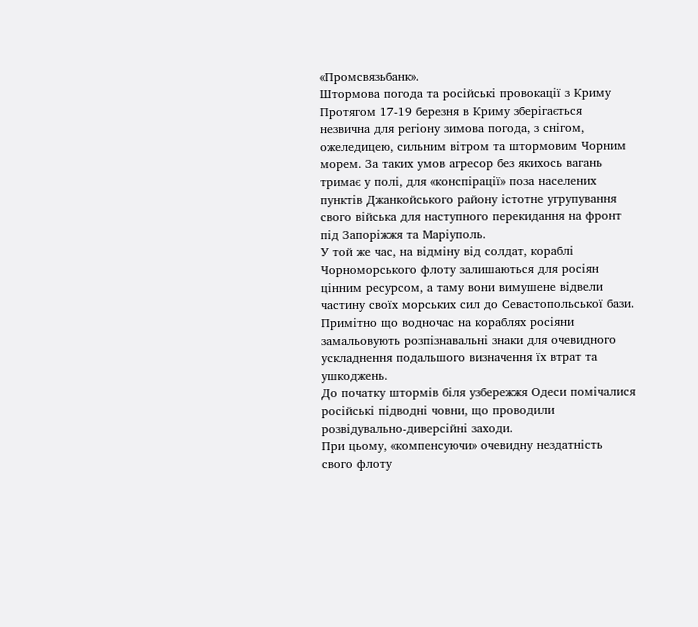«Промсвязьбанк».
Штормова погода та російські провокації з Криму
Протягом 17-19 березня в Криму зберігається незвична для регіону зимова погода, з снігом, ожеледицею, сильним вітром та штормовим Чорним морем. За таких умов агресор без якихось вагань тримає у полі, для «конспірації» поза населених пунктів Джанкойського району істотне угрупування свого війська для наступного перекидання на фронт під Запоріжжя та Маріуполь.
У той же час, на відміну від солдат, кораблі Чорноморського флоту залишаються для росіян цінним ресурсом, а таму вони вимушене відвели частину своїх морських сил до Севастопольської бази.
Примітно що водночас на кораблях росіяни замальовують розпізнавальні знаки для очевидного ускладнення подальшого визначення їх втрат та ушкоджень.
До початку штормів біля узбережжя Одеси помічалися російські підводні човни, що проводили розвідувально-диверсійні заходи.
При цьому, «компенсуючи» очевидну нездатність свого флоту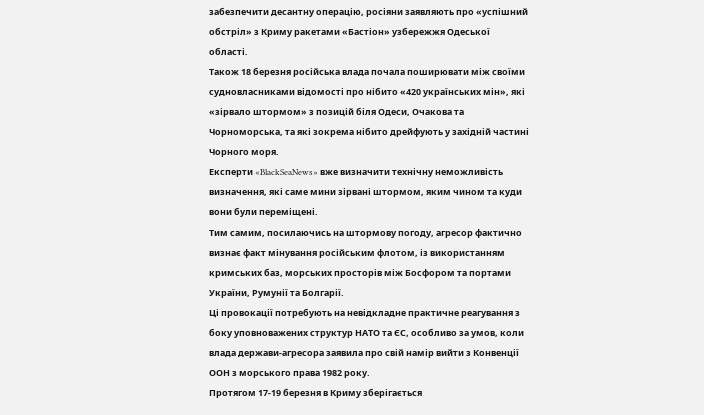забезпечити десантну операцію, росіяни заявляють про «успішний обстріл» з Криму ракетами «Бастіон» узбережжя Одеської області.
Також 18 березня російська влада почала поширювати між своїми судновласниками відомості про нібито «420 українських мін», які «зірвало штормом» з позицій біля Одеси, Очакова та Чорноморська, та які зокрема нібито дрейфують у західній частині Чорного моря.
Експерти «BlackSeaNews» вже визначити технічну неможливість визначення, які саме мини зірвані штормом, яким чином та куди вони були переміщені.
Тим самим, посилаючись на штормову погоду, агресор фактично визнає факт мінування російським флотом, із використанням кримських баз, морських просторів між Босфором та портами України, Румунії та Болгарії.
Ці провокації потребують на невідкладне практичне реагування з боку уповноважених структур НАТО та ЄС, особливо за умов, коли влада держави-агресора заявила про свій намір вийти з Конвенції ООН з морського права 1982 року.
Протягом 17-19 березня в Криму зберігається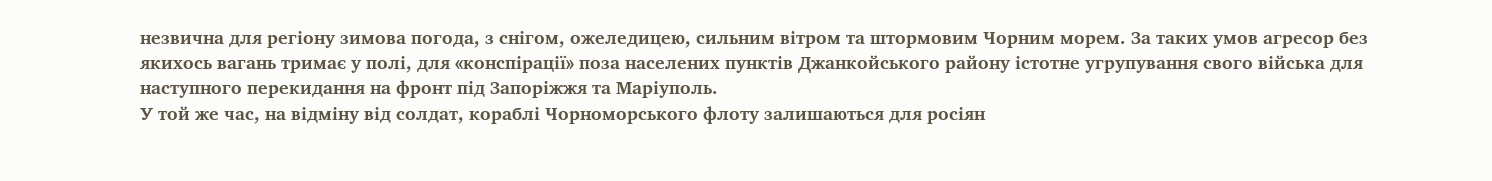незвична для регіону зимова погода, з снігом, ожеледицею, сильним вітром та штормовим Чорним морем. За таких умов агресор без якихось вагань тримає у полі, для «конспірації» поза населених пунктів Джанкойського району істотне угрупування свого війська для наступного перекидання на фронт під Запоріжжя та Маріуполь.
У той же час, на відміну від солдат, кораблі Чорноморського флоту залишаються для росіян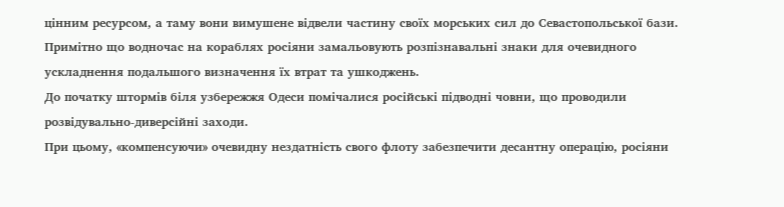цінним ресурсом, а таму вони вимушене відвели частину своїх морських сил до Севастопольської бази.
Примітно що водночас на кораблях росіяни замальовують розпізнавальні знаки для очевидного ускладнення подальшого визначення їх втрат та ушкоджень.
До початку штормів біля узбережжя Одеси помічалися російські підводні човни, що проводили розвідувально-диверсійні заходи.
При цьому, «компенсуючи» очевидну нездатність свого флоту забезпечити десантну операцію, росіяни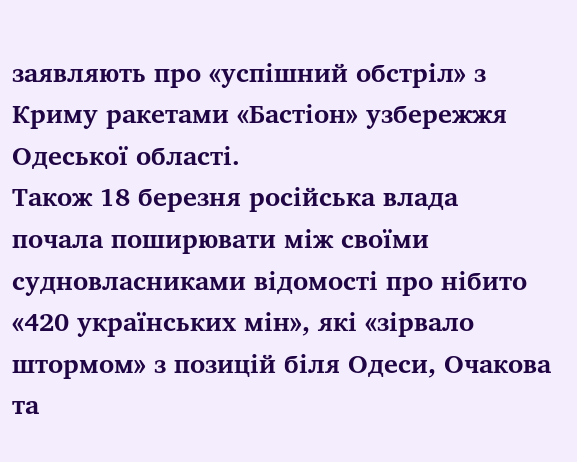заявляють про «успішний обстріл» з Криму ракетами «Бастіон» узбережжя Одеської області.
Також 18 березня російська влада почала поширювати між своїми судновласниками відомості про нібито «420 українських мін», які «зірвало штормом» з позицій біля Одеси, Очакова та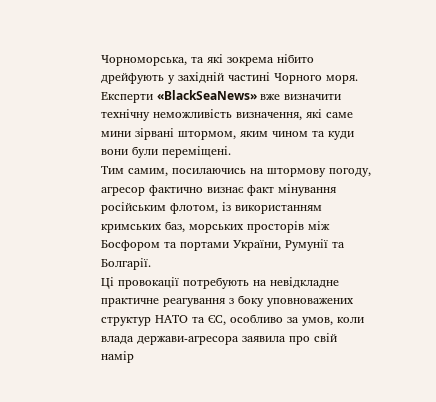Чорноморська, та які зокрема нібито дрейфують у західній частині Чорного моря.
Експерти «BlackSeaNews» вже визначити технічну неможливість визначення, які саме мини зірвані штормом, яким чином та куди вони були переміщені.
Тим самим, посилаючись на штормову погоду, агресор фактично визнає факт мінування російським флотом, із використанням кримських баз, морських просторів між Босфором та портами України, Румунії та Болгарії.
Ці провокації потребують на невідкладне практичне реагування з боку уповноважених структур НАТО та ЄС, особливо за умов, коли влада держави-агресора заявила про свій намір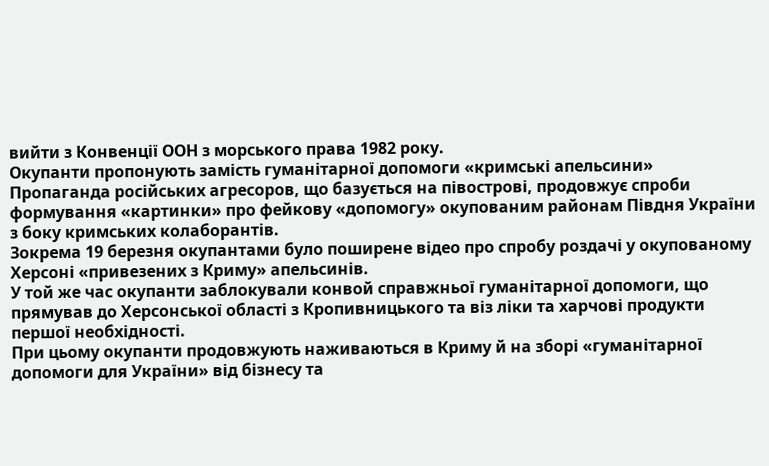вийти з Конвенції ООН з морського права 1982 року.
Окупанти пропонують замість гуманітарної допомоги «кримські апельсини»
Пропаганда російських агресоров, що базується на півострові, продовжує спроби формування «картинки» про фейкову «допомогу» окупованим районам Півдня України з боку кримських колаборантів.
Зокрема 19 березня окупантами було поширене відео про спробу роздачі у окупованому Херсоні «привезених з Криму» апельсинів.
У той же час окупанти заблокували конвой справжньої гуманітарної допомоги, що прямував до Херсонської області з Кропивницького та віз ліки та харчові продукти першої необхідності.
При цьому окупанти продовжують наживаються в Криму й на зборі «гуманітарної допомоги для України» від бізнесу та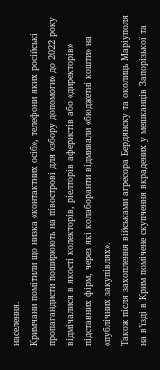населення.
Кримчани помітили що низка «контактних осіб», телефони яких російські пропагандисти поширюють на півострові для «збору допомоги» до 2022 року відмічалися в якості колекторів, ріелторів аферистів або «директорів» підставних фірм, через які колаборанти відмивали «бюджетні кошти» на «публічних закупівлях».
Також після захоплення військами агресора Бердянску та околиць Маріуполя на в’їзді в Крим помічене скупчення вкрадених у мешканців Запорізької та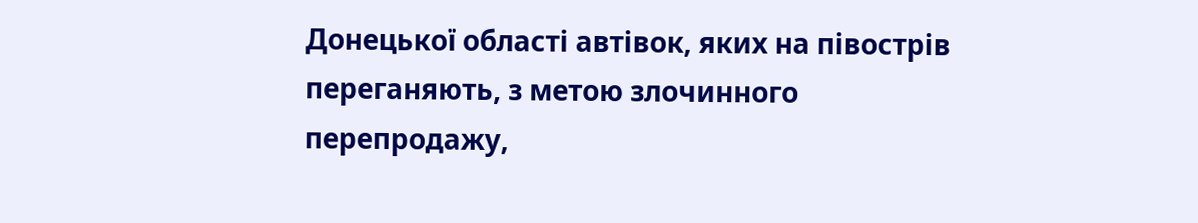Донецької області автівок, яких на півострів переганяють, з метою злочинного перепродажу,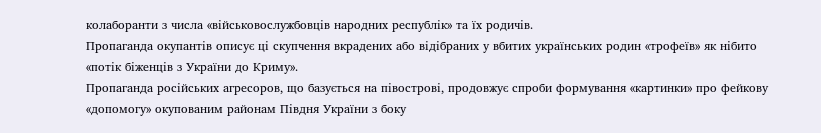колаборанти з числа «військовослужбовців народних республік» та їх родичів.
Пропаганда окупантів описує ці скупчення вкрадених або відібраних у вбитих українських родин «трофеїв» як нібито «потік біженців з України до Криму».
Пропаганда російських агресоров, що базується на півострові, продовжує спроби формування «картинки» про фейкову «допомогу» окупованим районам Півдня України з боку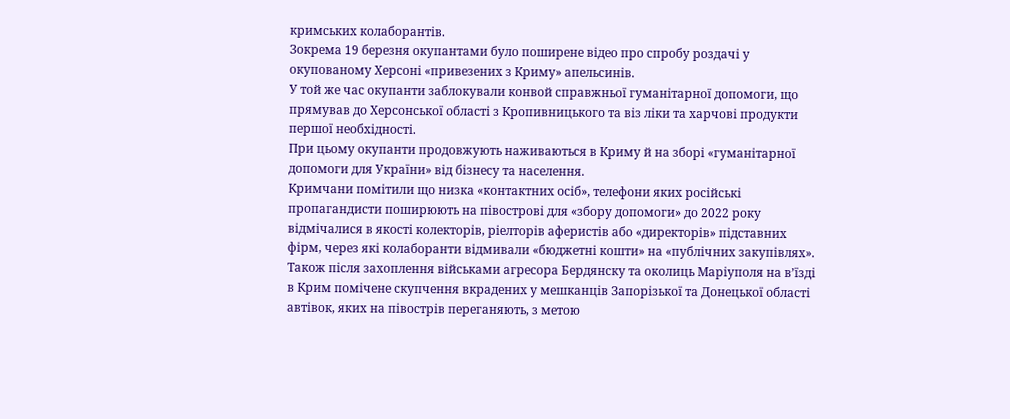кримських колаборантів.
Зокрема 19 березня окупантами було поширене відео про спробу роздачі у окупованому Херсоні «привезених з Криму» апельсинів.
У той же час окупанти заблокували конвой справжньої гуманітарної допомоги, що прямував до Херсонської області з Кропивницького та віз ліки та харчові продукти першої необхідності.
При цьому окупанти продовжують наживаються в Криму й на зборі «гуманітарної допомоги для України» від бізнесу та населення.
Кримчани помітили що низка «контактних осіб», телефони яких російські пропагандисти поширюють на півострові для «збору допомоги» до 2022 року відмічалися в якості колекторів, ріелторів аферистів або «директорів» підставних фірм, через які колаборанти відмивали «бюджетні кошти» на «публічних закупівлях».
Також після захоплення військами агресора Бердянску та околиць Маріуполя на в’їзді в Крим помічене скупчення вкрадених у мешканців Запорізької та Донецької області автівок, яких на півострів переганяють, з метою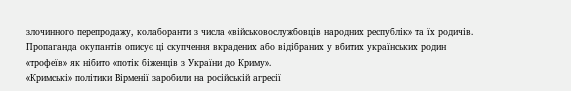злочинного перепродажу, колаборанти з числа «військовослужбовців народних республік» та їх родичів.
Пропаганда окупантів описує ці скупчення вкрадених або відібраних у вбитих українських родин «трофеїв» як нібито «потік біженців з України до Криму».
«Кримські» політики Вірменії заробили на російській агресії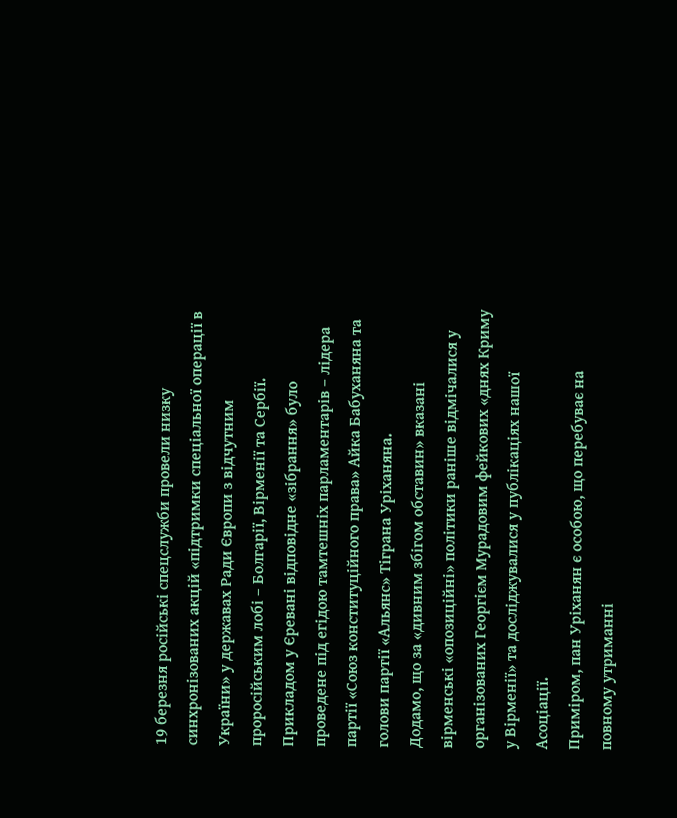19 березня російські спецслужби провели низку синхронізованих акцій «підтримки спеціальної операції в України» у державах Ради Європи з відчутним проросійським лобі – Болгарії, Вірменії та Сербії.
Прикладом у Єревані відповідне «зібрання» було проведене під егідою тамтешніх парламентарів – лідера партії «Союз конституційного права» Айка Бабуханяна та голови партії «Альянс» Тіграна Уріханяна.
Додамо, що за «дивним збігом обставин» вказані вірменські «опозиційні» політики раніше відмічалися у організованих Георгієм Мурадовим фейкових «днях Криму у Вірменії» та досліджувалися у публікаціях нашої Асоціації.
Приміром, пан Уріханян є особою, що перебуває на повному утриманні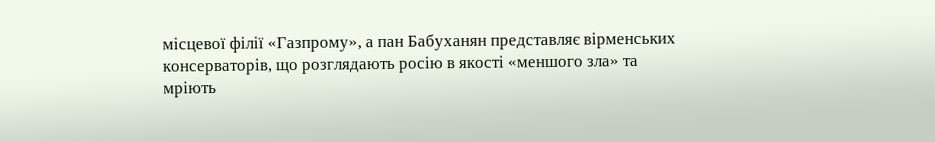місцевої філії «Газпрому», а пан Бабуханян представляє вірменських консерваторів, що розглядають росію в якості «меншого зла» та мріють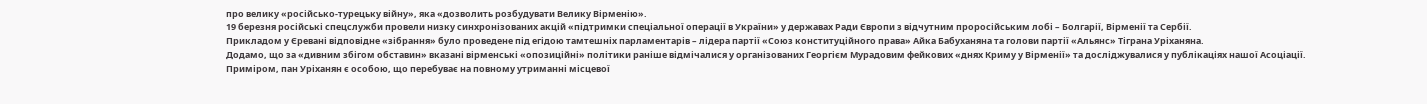про велику «російсько-турецьку війну», яка «дозволить розбудувати Велику Вірменію».
19 березня російські спецслужби провели низку синхронізованих акцій «підтримки спеціальної операції в України» у державах Ради Європи з відчутним проросійським лобі – Болгарії, Вірменії та Сербії.
Прикладом у Єревані відповідне «зібрання» було проведене під егідою тамтешніх парламентарів – лідера партії «Союз конституційного права» Айка Бабуханяна та голови партії «Альянс» Тіграна Уріханяна.
Додамо, що за «дивним збігом обставин» вказані вірменські «опозиційні» політики раніше відмічалися у організованих Георгієм Мурадовим фейкових «днях Криму у Вірменії» та досліджувалися у публікаціях нашої Асоціації.
Приміром, пан Уріханян є особою, що перебуває на повному утриманні місцевої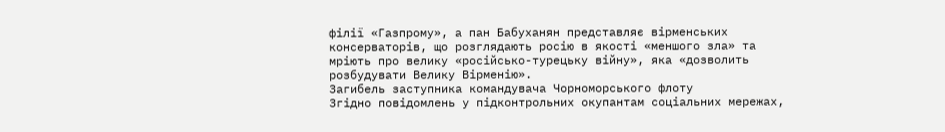філії «Газпрому», а пан Бабуханян представляє вірменських консерваторів, що розглядають росію в якості «меншого зла» та мріють про велику «російсько-турецьку війну», яка «дозволить розбудувати Велику Вірменію».
Загибель заступника командувача Чорноморського флоту
Згідно повідомлень у підконтрольних окупантам соціальних мережах,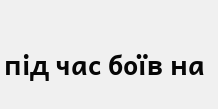під час боїв на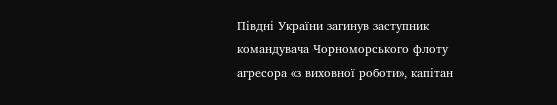Півдні України загинув заступник командувача Чорноморського флоту агресора «з виховної роботи», капітан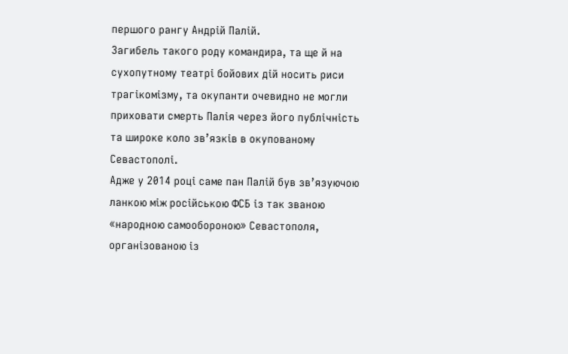першого рангу Андрій Палій.
Загибель такого роду командира, та ще й на сухопутному театрі бойових дій носить риси трагікомізму, та окупанти очевидно не могли приховати смерть Палія через його публічність та широке коло зв’язків в окупованому Севастополі.
Адже у 2014 році саме пан Палій був зв’язуючою ланкою між російською ФСБ із так званою «народною самообороною» Севастополя, організованою із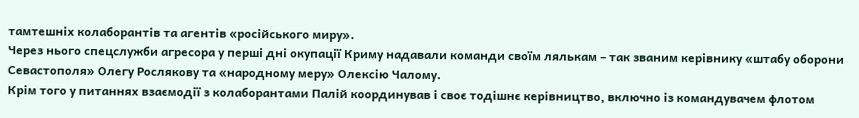тамтешніх колаборантів та агентів «російського миру».
Через нього спецслужби агресора у перші дні окупації Криму надавали команди своїм лялькам – так званим керівнику «штабу оборони Севастополя» Олегу Рослякову та «народному меру» Олексію Чалому.
Крім того у питаннях взаємодії з колаборантами Палій координував і своє тодішнє керівництво, включно із командувачем флотом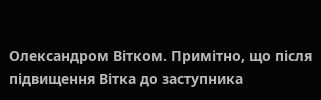Олександром Вітком. Примітно, що після підвищення Вітка до заступника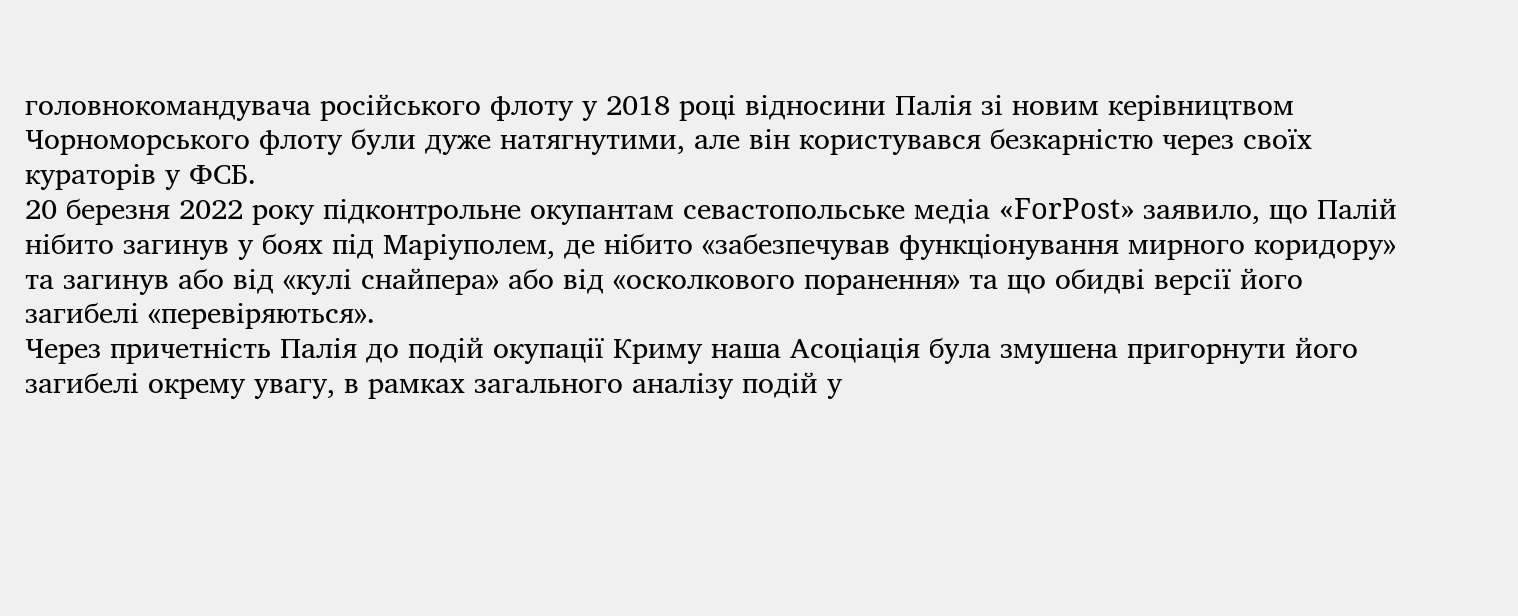головнокомандувача російського флоту у 2018 році відносини Палія зі новим керівництвом Чорноморського флоту були дуже натягнутими, але він користувався безкарністю через своїх кураторів у ФСБ.
20 березня 2022 року підконтрольне окупантам севастопольське медіа «ForPost» заявило, що Палій нібито загинув у боях під Маріуполем, де нібито «забезпечував функціонування мирного коридору» та загинув або від «кулі снайпера» або від «осколкового поранення» та що обидві версії його загибелі «перевіряються».
Через причетність Палія до подій окупації Криму наша Асоціація була змушена пригорнути його загибелі окрему увагу, в рамках загального аналізу подій у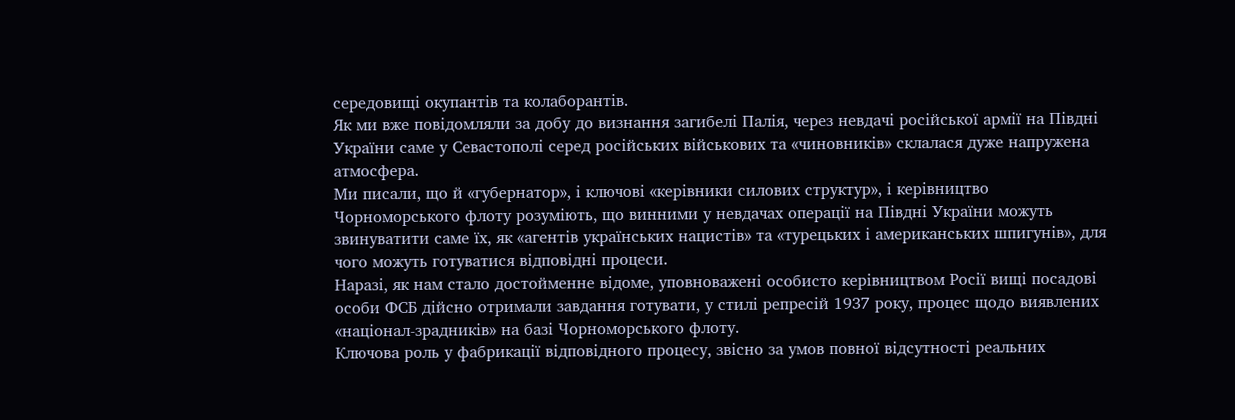середовищі окупантів та колаборантів.
Як ми вже повідомляли за добу до визнання загибелі Палія, через невдачі російської армії на Півдні України саме у Севастополі серед російських військових та «чиновників» склалася дуже напружена атмосфера.
Ми писали, що й «губернатор», і ключові «керівники силових структур», і керівництво Чорноморського флоту розуміють, що винними у невдачах операції на Півдні України можуть звинуватити саме їх, як «агентів українських нацистів» та «турецьких і американських шпигунів», для чого можуть готуватися відповідні процеси.
Наразі, як нам стало достойменне відоме, уповноважені особисто керівництвом Росії вищі посадові особи ФСБ дійсно отримали завдання готувати, у стилі репресій 1937 року, процес щодо виявлених «націонал-зрадників» на базі Чорноморського флоту.
Ключова роль у фабрикації відповідного процесу, звісно за умов повної відсутності реальних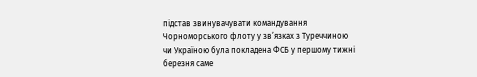підстав звинувачувати командування Чорноморського флоту у зв’язках з Туреччиною чи Україною була покладена ФСБ у першому тижні березня саме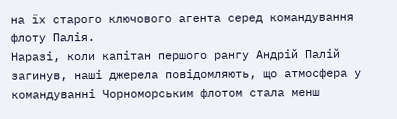на їх старого ключового агента серед командування флоту Палія.
Наразі, коли капітан першого рангу Андрій Палій загинув, наші джерела повідомляють, що атмосфера у командуванні Чорноморським флотом стала менш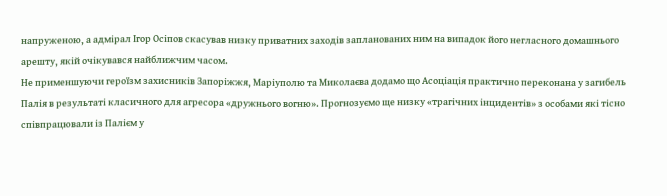напруженою, а адмірал Ігор Осіпов скасував низку приватних заходів запланованих ним на випадок його негласного домашнього арешту, якій очікувався найближчим часом.
Не применшуючи героїзм захисників Запоріжжя, Маріуполю та Миколаєва додамо що Асоціація практично переконана у загибель Палія в результаті класичного для агресора «дружнього вогню». Прогнозуємо ще низку «трагічних інцидентів» з особами які тісно співпрацювали із Палієм у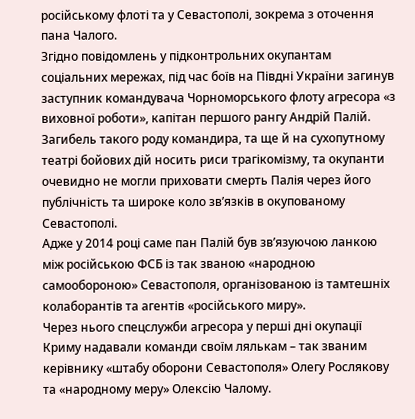російському флоті та у Севастополі, зокрема з оточення пана Чалого.
Згідно повідомлень у підконтрольних окупантам соціальних мережах, під час боїв на Півдні України загинув заступник командувача Чорноморського флоту агресора «з виховної роботи», капітан першого рангу Андрій Палій.
Загибель такого роду командира, та ще й на сухопутному театрі бойових дій носить риси трагікомізму, та окупанти очевидно не могли приховати смерть Палія через його публічність та широке коло зв’язків в окупованому Севастополі.
Адже у 2014 році саме пан Палій був зв’язуючою ланкою між російською ФСБ із так званою «народною самообороною» Севастополя, організованою із тамтешніх колаборантів та агентів «російського миру».
Через нього спецслужби агресора у перші дні окупації Криму надавали команди своїм лялькам – так званим керівнику «штабу оборони Севастополя» Олегу Рослякову та «народному меру» Олексію Чалому.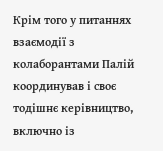Крім того у питаннях взаємодії з колаборантами Палій координував і своє тодішнє керівництво, включно із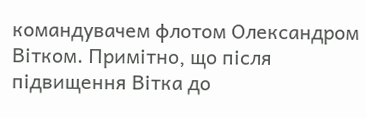командувачем флотом Олександром Вітком. Примітно, що після підвищення Вітка до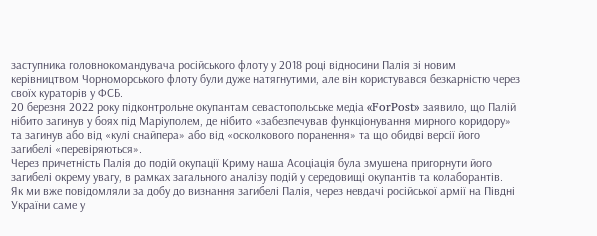заступника головнокомандувача російського флоту у 2018 році відносини Палія зі новим керівництвом Чорноморського флоту були дуже натягнутими, але він користувався безкарністю через своїх кураторів у ФСБ.
20 березня 2022 року підконтрольне окупантам севастопольське медіа «ForPost» заявило, що Палій нібито загинув у боях під Маріуполем, де нібито «забезпечував функціонування мирного коридору» та загинув або від «кулі снайпера» або від «осколкового поранення» та що обидві версії його загибелі «перевіряються».
Через причетність Палія до подій окупації Криму наша Асоціація була змушена пригорнути його загибелі окрему увагу, в рамках загального аналізу подій у середовищі окупантів та колаборантів.
Як ми вже повідомляли за добу до визнання загибелі Палія, через невдачі російської армії на Півдні України саме у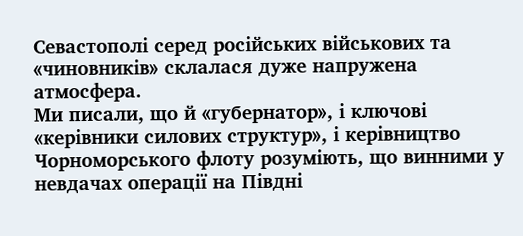Севастополі серед російських військових та «чиновників» склалася дуже напружена атмосфера.
Ми писали, що й «губернатор», і ключові «керівники силових структур», і керівництво Чорноморського флоту розуміють, що винними у невдачах операції на Півдні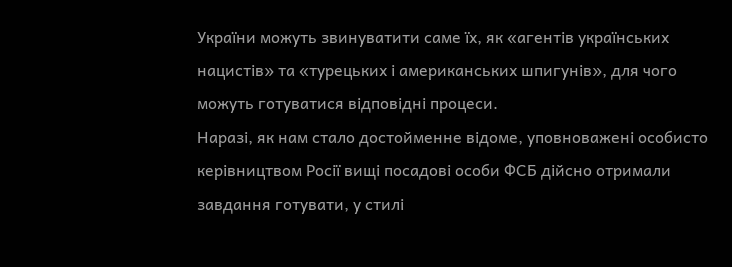України можуть звинуватити саме їх, як «агентів українських нацистів» та «турецьких і американських шпигунів», для чого можуть готуватися відповідні процеси.
Наразі, як нам стало достойменне відоме, уповноважені особисто керівництвом Росії вищі посадові особи ФСБ дійсно отримали завдання готувати, у стилі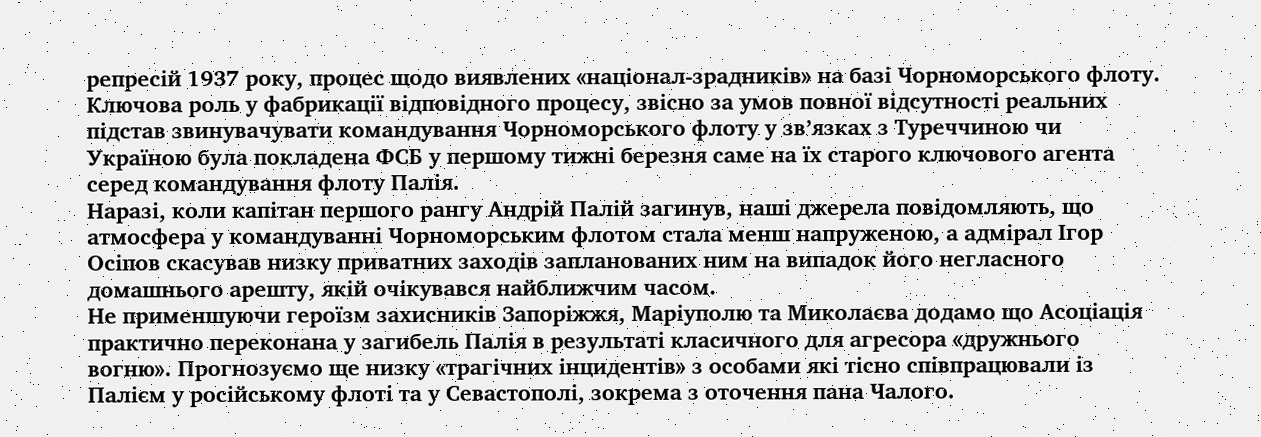репресій 1937 року, процес щодо виявлених «націонал-зрадників» на базі Чорноморського флоту.
Ключова роль у фабрикації відповідного процесу, звісно за умов повної відсутності реальних підстав звинувачувати командування Чорноморського флоту у зв’язках з Туреччиною чи Україною була покладена ФСБ у першому тижні березня саме на їх старого ключового агента серед командування флоту Палія.
Наразі, коли капітан першого рангу Андрій Палій загинув, наші джерела повідомляють, що атмосфера у командуванні Чорноморським флотом стала менш напруженою, а адмірал Ігор Осіпов скасував низку приватних заходів запланованих ним на випадок його негласного домашнього арешту, якій очікувався найближчим часом.
Не применшуючи героїзм захисників Запоріжжя, Маріуполю та Миколаєва додамо що Асоціація практично переконана у загибель Палія в результаті класичного для агресора «дружнього вогню». Прогнозуємо ще низку «трагічних інцидентів» з особами які тісно співпрацювали із Палієм у російському флоті та у Севастополі, зокрема з оточення пана Чалого.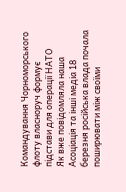Командування Чорноморського флоту власноруч формує підстави для операції НАТО
Як вже повідомляла наша Асоціація та інші медіа 18 березня російська влада почала поширювати між своїми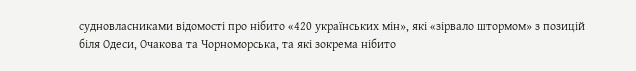судновласниками відомості про нібито «420 українських мін», які «зірвало штормом» з позицій біля Одеси, Очакова та Чорноморська, та які зокрема нібито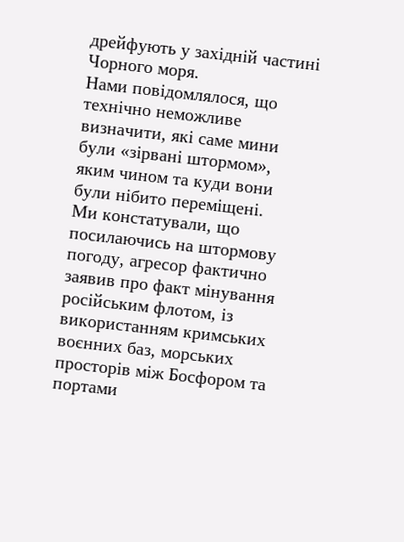дрейфують у західній частині Чорного моря.
Нами повідомлялося, що технічно неможливе визначити, які саме мини були «зірвані штормом», яким чином та куди вони були нібито переміщені.
Ми констатували, що посилаючись на штормову погоду, агресор фактично заявив про факт мінування російським флотом, із використанням кримських воєнних баз, морських просторів між Босфором та портами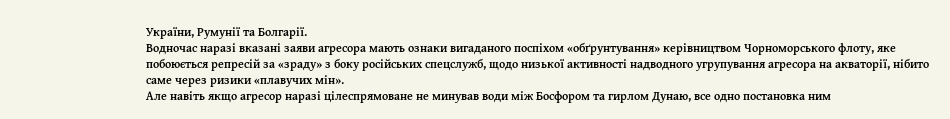України, Румунії та Болгарії.
Водночас наразі вказані заяви агресора мають ознаки вигаданого поспіхом «обґрунтування» керівництвом Чорноморського флоту, яке побоюється репресій за «зраду» з боку російських спецслужб, щодо низької активності надводного угрупування агресора на акваторії, нібито саме через ризики «плавучих мін».
Але навіть якщо агресор наразі цілеспрямоване не минував води між Босфором та гирлом Дунаю, все одно постановка ним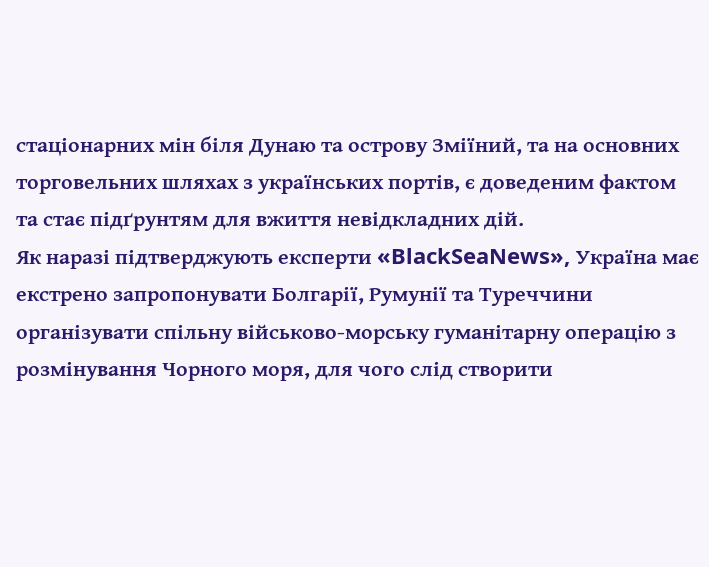стаціонарних мін біля Дунаю та острову Зміїний, та на основних торговельних шляхах з українських портів, є доведеним фактом та стає підґрунтям для вжиття невідкладних дій.
Як наразі підтверджують експерти «BlackSeaNews», Україна має екстрено запропонувати Болгарії, Румунії та Туреччини організувати спільну військово-морську гуманітарну операцію з розмінування Чорного моря, для чого слід створити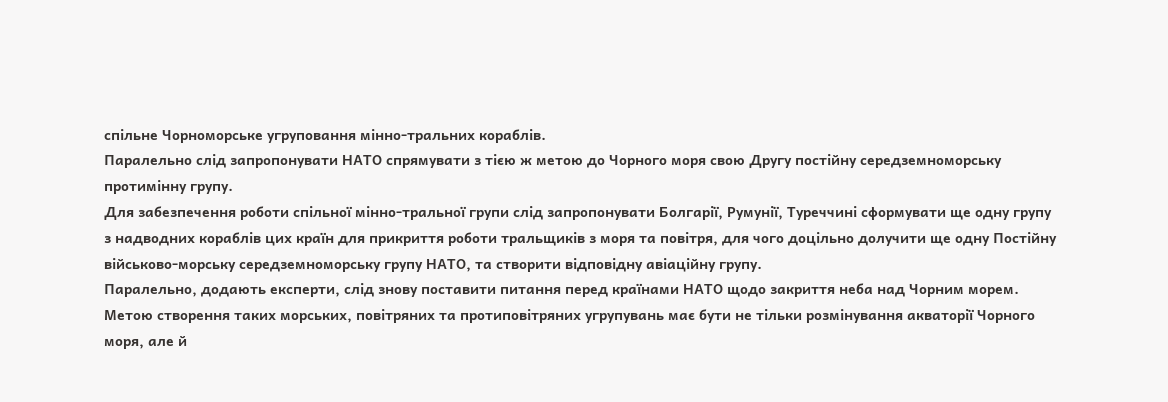спільне Чорноморське угруповання мінно-тральних кораблів.
Паралельно слід запропонувати НАТО спрямувати з тією ж метою до Чорного моря свою Другу постійну середземноморську протимінну групу.
Для забезпечення роботи спільної мінно-тральної групи слід запропонувати Болгарії, Румунії, Туреччині сформувати ще одну групу з надводних кораблів цих країн для прикриття роботи тральщиків з моря та повітря, для чого доцільно долучити ще одну Постійну військово-морську середземноморську групу НАТО, та створити відповідну авіаційну групу.
Паралельно, додають експерти, слід знову поставити питання перед країнами НАТО щодо закриття неба над Чорним морем.
Метою створення таких морських, повітряних та протиповітряних угрупувань має бути не тільки розмінування акваторії Чорного моря, але й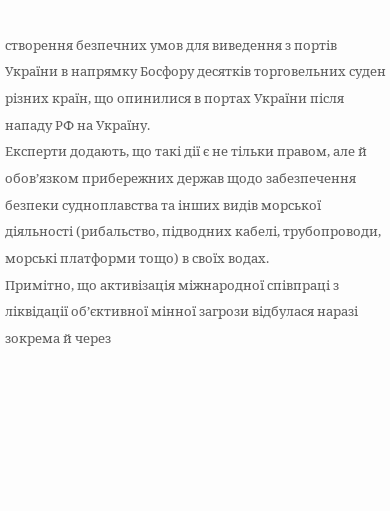створення безпечних умов для виведення з портів України в напрямку Босфору десятків торговельних суден різних країн, що опинилися в портах України після нападу РФ на Україну.
Експерти додають, що такі дії є не тільки правом, але й обов’язком прибережних держав щодо забезпечення безпеки судноплавства та інших видів морської діяльності (рибальство, підводних кабелі, трубопроводи, морські платформи тощо) в своїх водах.
Примітно, що активізація міжнародної співпраці з ліквідації об’єктивної мінної загрози відбулася наразі зокрема й через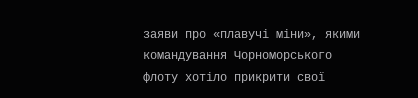заяви про «плавучі міни», якими командування Чорноморського флоту хотіло прикрити свої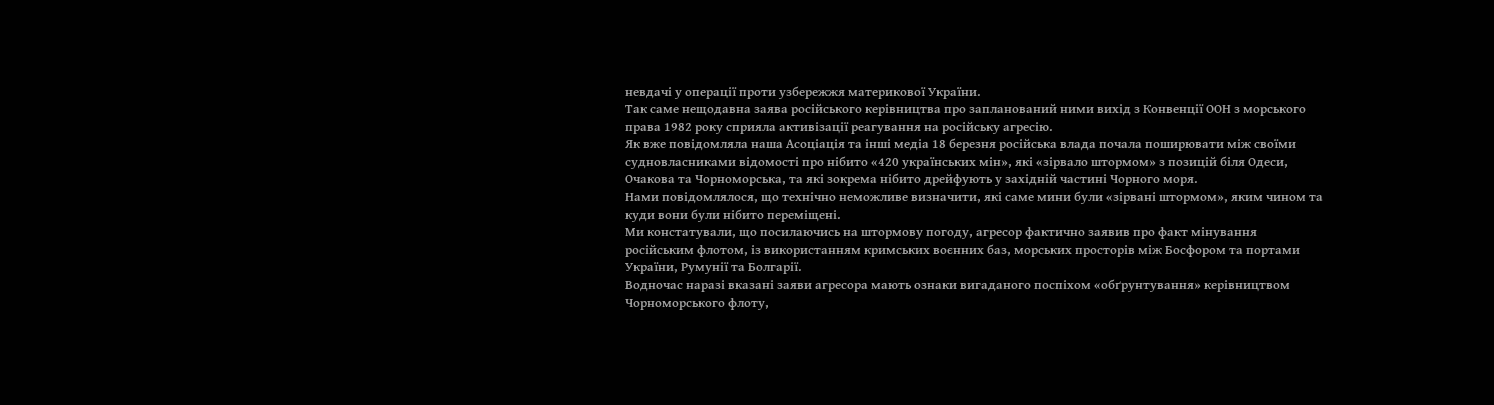невдачі у операції проти узбережжя материкової України.
Так саме нещодавна заява російського керівництва про запланований ними вихід з Конвенції ООН з морського права 1982 року сприяла активізації реагування на російську агресію.
Як вже повідомляла наша Асоціація та інші медіа 18 березня російська влада почала поширювати між своїми судновласниками відомості про нібито «420 українських мін», які «зірвало штормом» з позицій біля Одеси, Очакова та Чорноморська, та які зокрема нібито дрейфують у західній частині Чорного моря.
Нами повідомлялося, що технічно неможливе визначити, які саме мини були «зірвані штормом», яким чином та куди вони були нібито переміщені.
Ми констатували, що посилаючись на штормову погоду, агресор фактично заявив про факт мінування російським флотом, із використанням кримських воєнних баз, морських просторів між Босфором та портами України, Румунії та Болгарії.
Водночас наразі вказані заяви агресора мають ознаки вигаданого поспіхом «обґрунтування» керівництвом Чорноморського флоту,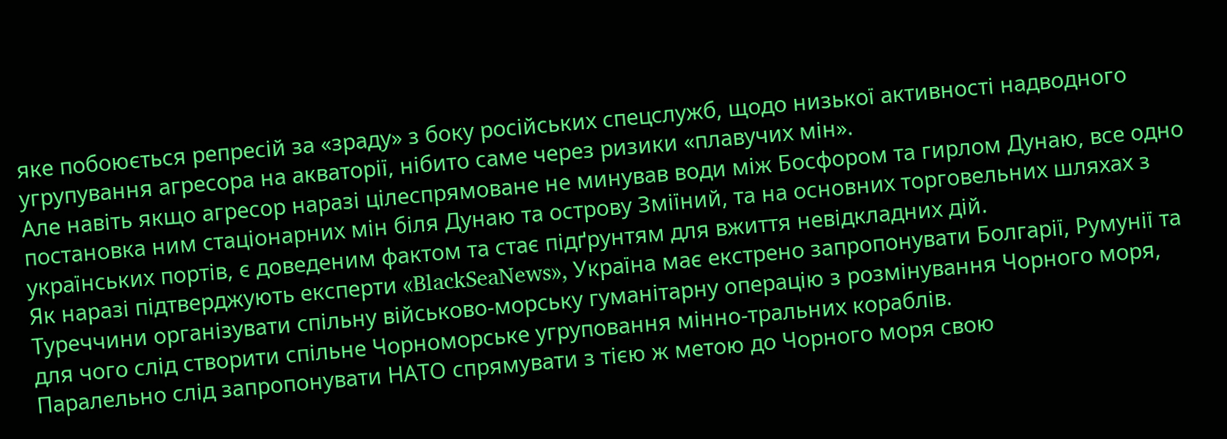яке побоюється репресій за «зраду» з боку російських спецслужб, щодо низької активності надводного угрупування агресора на акваторії, нібито саме через ризики «плавучих мін».
Але навіть якщо агресор наразі цілеспрямоване не минував води між Босфором та гирлом Дунаю, все одно постановка ним стаціонарних мін біля Дунаю та острову Зміїний, та на основних торговельних шляхах з українських портів, є доведеним фактом та стає підґрунтям для вжиття невідкладних дій.
Як наразі підтверджують експерти «BlackSeaNews», Україна має екстрено запропонувати Болгарії, Румунії та Туреччини організувати спільну військово-морську гуманітарну операцію з розмінування Чорного моря, для чого слід створити спільне Чорноморське угруповання мінно-тральних кораблів.
Паралельно слід запропонувати НАТО спрямувати з тією ж метою до Чорного моря свою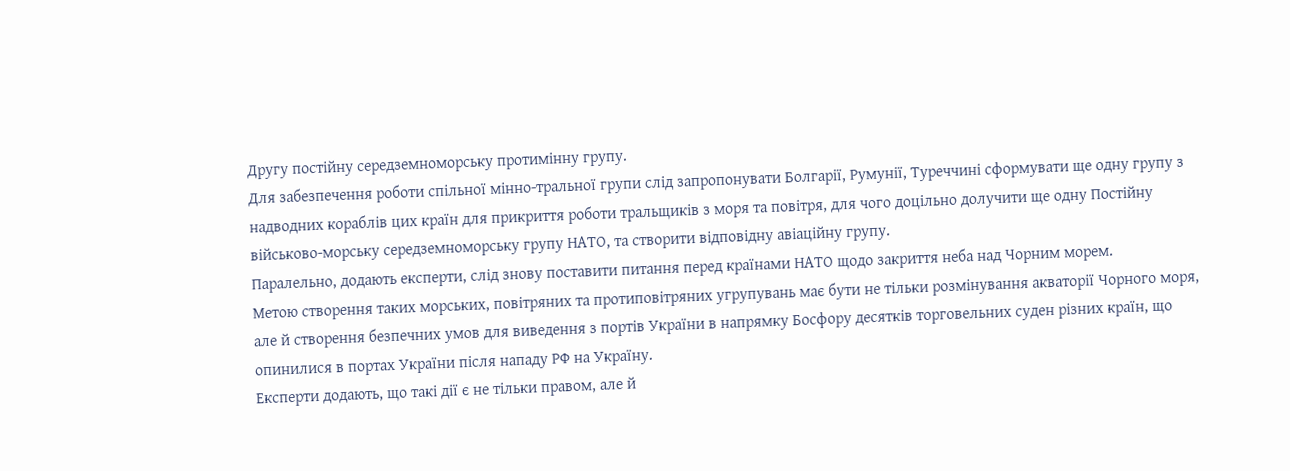Другу постійну середземноморську протимінну групу.
Для забезпечення роботи спільної мінно-тральної групи слід запропонувати Болгарії, Румунії, Туреччині сформувати ще одну групу з надводних кораблів цих країн для прикриття роботи тральщиків з моря та повітря, для чого доцільно долучити ще одну Постійну військово-морську середземноморську групу НАТО, та створити відповідну авіаційну групу.
Паралельно, додають експерти, слід знову поставити питання перед країнами НАТО щодо закриття неба над Чорним морем.
Метою створення таких морських, повітряних та протиповітряних угрупувань має бути не тільки розмінування акваторії Чорного моря, але й створення безпечних умов для виведення з портів України в напрямку Босфору десятків торговельних суден різних країн, що опинилися в портах України після нападу РФ на Україну.
Експерти додають, що такі дії є не тільки правом, але й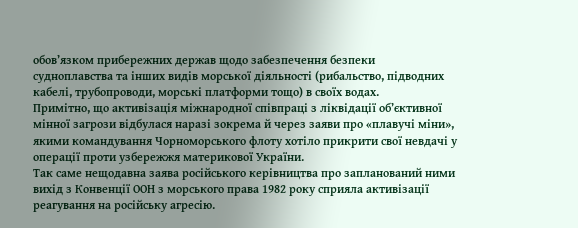обов’язком прибережних держав щодо забезпечення безпеки судноплавства та інших видів морської діяльності (рибальство, підводних кабелі, трубопроводи, морські платформи тощо) в своїх водах.
Примітно, що активізація міжнародної співпраці з ліквідації об’єктивної мінної загрози відбулася наразі зокрема й через заяви про «плавучі міни», якими командування Чорноморського флоту хотіло прикрити свої невдачі у операції проти узбережжя материкової України.
Так саме нещодавна заява російського керівництва про запланований ними вихід з Конвенції ООН з морського права 1982 року сприяла активізації реагування на російську агресію.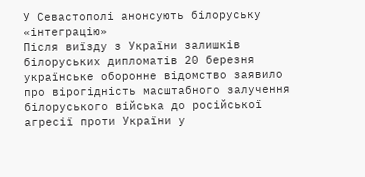У Севастополі анонсують білоруську «інтеграцію»
Після виїзду з України залишків білоруських дипломатів 20 березня українське оборонне відомство заявило про вірогідність масштабного залучення білоруського війська до російської агресії проти України у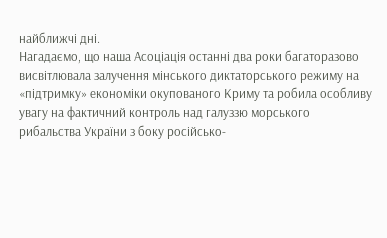найближчі дні.
Нагадаємо, що наша Асоціація останні два роки багаторазово висвітлювала залучення мінського диктаторського режиму на «підтримку» економіки окупованого Криму та робила особливу увагу на фактичний контроль над галуззю морського рибальства України з боку російсько-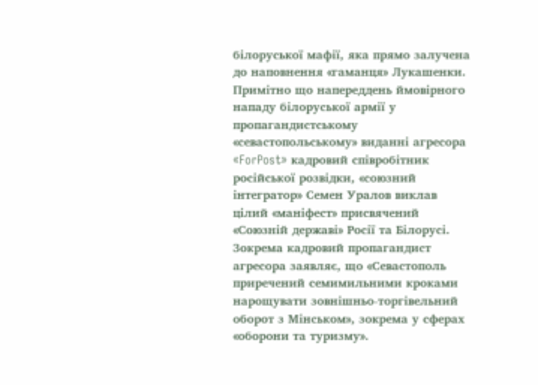білоруської мафії, яка прямо залучена до наповнення «гаманця» Лукашенки.
Примітно що напереддень ймовірного нападу білоруської армії у пропагандистському «севастопольському» виданні агресора «ForPost» кадровий співробітник російської розвідки, «союзний інтегратор» Семен Уралов виклав цілий «маніфест» присвячений «Союзній державі» Росії та Білорусі.
Зокрема кадровий пропагандист агресора заявляє, що «Севастополь приречений семимильними кроками нарощувати зовнішньо-торгівельний оборот з Мінськом», зокрема у сферах «оборони та туризму».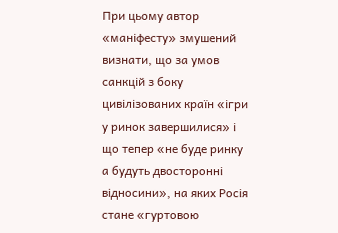При цьому автор «маніфесту» змушений визнати, що за умов санкцій з боку цивілізованих країн «ігри у ринок завершилися» і що тепер «не буде ринку а будуть двосторонні відносини», на яких Росія стане «гуртовою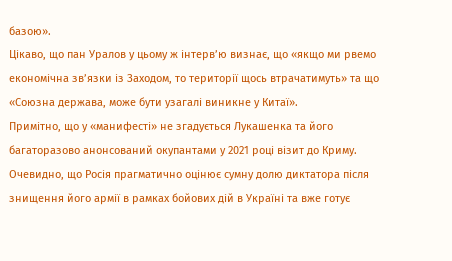базою».
Цікаво, що пан Уралов у цьому ж інтерв’ю визнає, що «якщо ми рвемо економічна зв’язки із Заходом, то території щось втрачатимуть» та що «Союзна держава, може бути узагалі виникне у Китаї».
Примітно, що у «манифесті» не згадується Лукашенка та його багаторазово анонсований окупантами у 2021 році візит до Криму. Очевидно, що Росія прагматично оцінює сумну долю диктатора після знищення його армії в рамках бойових дій в Україні та вже готує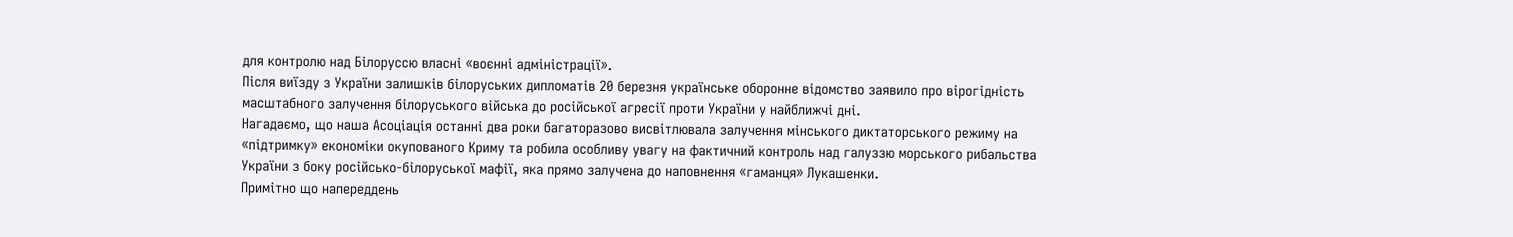для контролю над Білоруссю власні «воєнні адміністрації».
Після виїзду з України залишків білоруських дипломатів 20 березня українське оборонне відомство заявило про вірогідність масштабного залучення білоруського війська до російської агресії проти України у найближчі дні.
Нагадаємо, що наша Асоціація останні два роки багаторазово висвітлювала залучення мінського диктаторського режиму на «підтримку» економіки окупованого Криму та робила особливу увагу на фактичний контроль над галуззю морського рибальства України з боку російсько-білоруської мафії, яка прямо залучена до наповнення «гаманця» Лукашенки.
Примітно що напереддень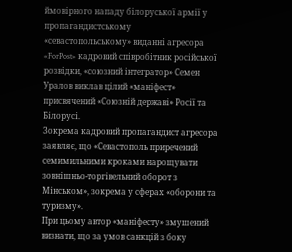ймовірного нападу білоруської армії у пропагандистському «севастопольському» виданні агресора «ForPost» кадровий співробітник російської розвідки, «союзний інтегратор» Семен Уралов виклав цілий «маніфест» присвячений «Союзній державі» Росії та Білорусі.
Зокрема кадровий пропагандист агресора заявляє, що «Севастополь приречений семимильними кроками нарощувати зовнішньо-торгівельний оборот з Мінськом», зокрема у сферах «оборони та туризму».
При цьому автор «маніфесту» змушений визнати, що за умов санкцій з боку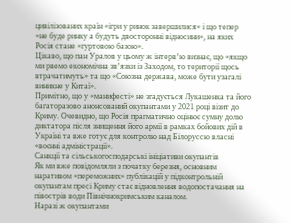цивілізованих країн «ігри у ринок завершилися» і що тепер «не буде ринку а будуть двосторонні відносини», на яких Росія стане «гуртовою базою».
Цікаво, що пан Уралов у цьому ж інтерв’ю визнає, що «якщо ми рвемо економічна зв’язки із Заходом, то території щось втрачатимуть» та що «Союзна держава, може бути узагалі виникне у Китаї».
Примітно, що у «манифесті» не згадується Лукашенка та його багаторазово анонсований окупантами у 2021 році візит до Криму. Очевидно, що Росія прагматично оцінює сумну долю диктатора після знищення його армії в рамках бойових дій в Україні та вже готує для контролю над Білоруссю власні «воєнні адміністрації».
Санкції та сільськогосподарські ініціативи окупантів
Як ми вже повідомляли з початку березня, основним наративом «переможних» публікацій у підконтрольній окупантам пресі Криму стає відновлення водопостачання на півострів води Північнокримським каналом.
Наразі ж окупантами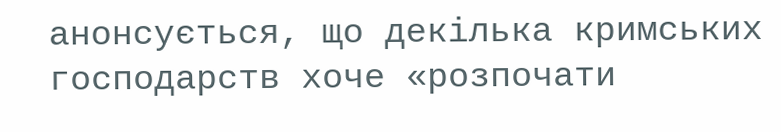анонсується, що декілька кримських господарств хоче «розпочати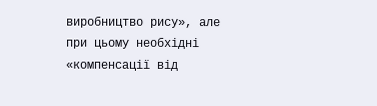виробництво рису», але при цьому необхідні «компенсації від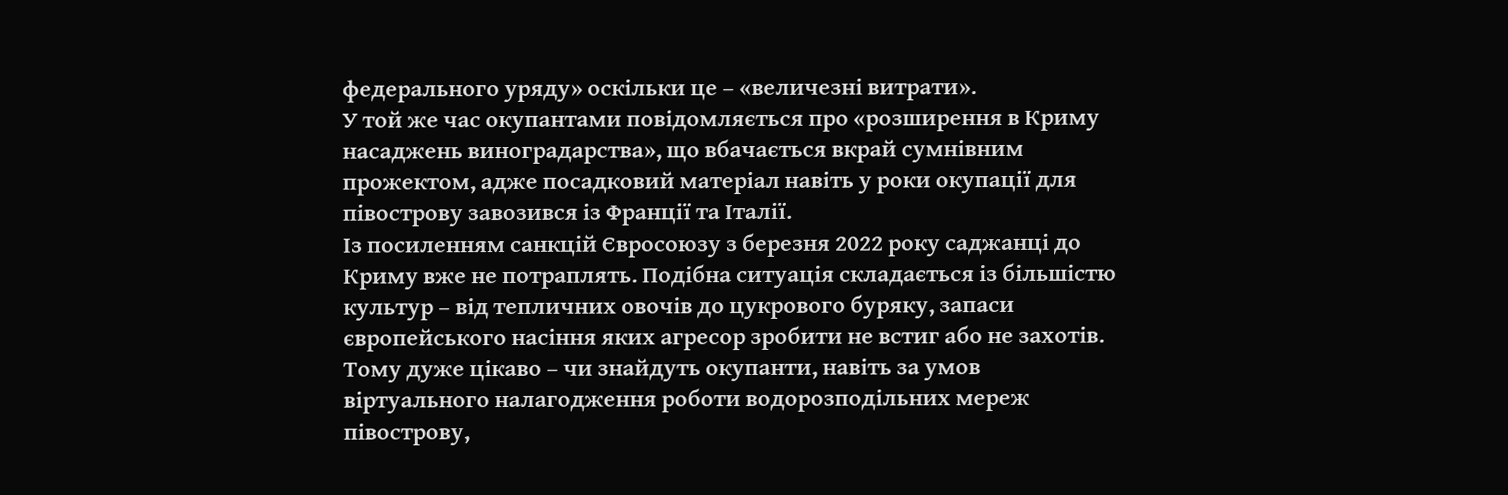федерального уряду» оскільки це – «величезні витрати».
У той же час окупантами повідомляється про «розширення в Криму насаджень виноградарства», що вбачається вкрай сумнівним прожектом, адже посадковий матеріал навіть у роки окупації для півострову завозився із Франції та Італії.
Із посиленням санкцій Євросоюзу з березня 2022 року саджанці до Криму вже не потраплять. Подібна ситуація складається із більшістю культур – від тепличних овочів до цукрового буряку, запаси європейського насіння яких агресор зробити не встиг або не захотів.
Тому дуже цікаво – чи знайдуть окупанти, навіть за умов віртуального налагодження роботи водорозподільних мереж півострову,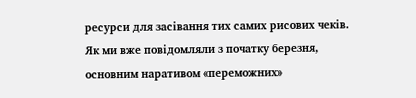ресурси для засівання тих самих рисових чеків.
Як ми вже повідомляли з початку березня, основним наративом «переможних»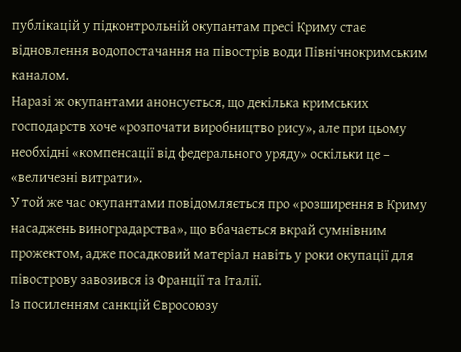публікацій у підконтрольній окупантам пресі Криму стає відновлення водопостачання на півострів води Північнокримським каналом.
Наразі ж окупантами анонсується, що декілька кримських господарств хоче «розпочати виробництво рису», але при цьому необхідні «компенсації від федерального уряду» оскільки це – «величезні витрати».
У той же час окупантами повідомляється про «розширення в Криму насаджень виноградарства», що вбачається вкрай сумнівним прожектом, адже посадковий матеріал навіть у роки окупації для півострову завозився із Франції та Італії.
Із посиленням санкцій Євросоюзу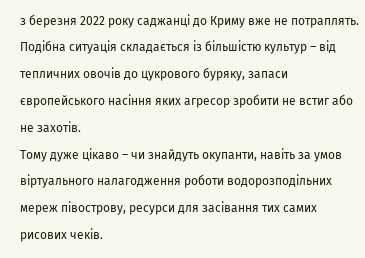з березня 2022 року саджанці до Криму вже не потраплять. Подібна ситуація складається із більшістю культур – від тепличних овочів до цукрового буряку, запаси європейського насіння яких агресор зробити не встиг або не захотів.
Тому дуже цікаво – чи знайдуть окупанти, навіть за умов віртуального налагодження роботи водорозподільних мереж півострову, ресурси для засівання тих самих рисових чеків.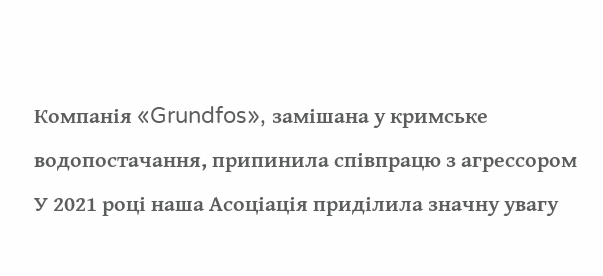Компанія «Grundfos», замішана у кримське водопостачання, припинила співпрацю з агрессором
У 2021 році наша Асоціація приділила значну увагу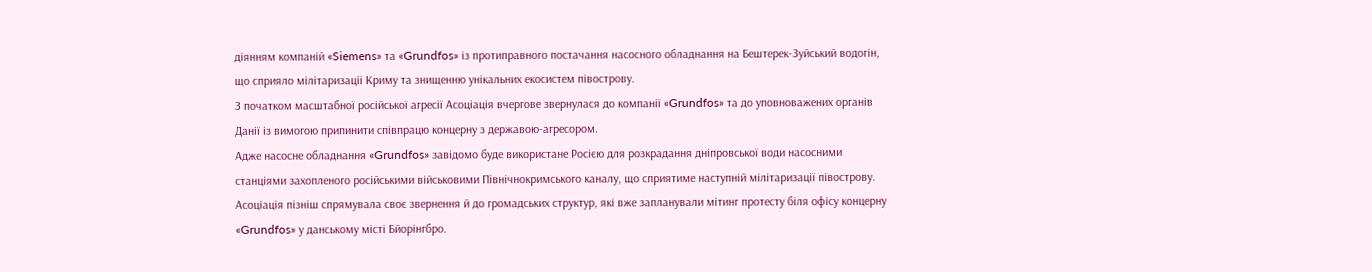діянням компаній «Siemens» та «Grundfos» із протиправного постачання насосного обладнання на Бештерек-Зуйський водогін, що сприяло мілітаризації Криму та знищенню унікальних екосистем півострову.
З початком масштабної російської агресії Асоціація вчергове звернулася до компанії «Grundfos» та до уповноважених органів Данії із вимогою припинити співпрацю концерну з державою-агресором.
Адже насосне обладнання «Grundfos» завідомо буде використане Росією для розкрадання дніпровської води насосними станціями захопленого російськими військовими Північнокримського каналу, що сприятиме наступній мілітаризації півострову.
Асоціація пізніш спрямувала своє звернення й до громадських структур, які вже запланували мітинг протесту біля офісу концерну «Grundfos» у данському місті Бйорінгбро.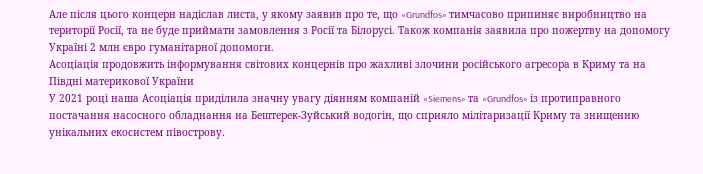Але після цього концерн надіслав листа, у якому заявив про те, що «Grundfos» тимчасово припиняє виробництво на території Росії, та не буде приймати замовлення з Росії та Білорусі. Також компанія заявила про пожертву на допомогу Україні 2 млн євро гуманітарної допомоги.
Асоціація продовжить інформування світових концернів про жахливі злочини російського агресора в Криму та на Півдні материкової України
У 2021 році наша Асоціація приділила значну увагу діянням компаній «Siemens» та «Grundfos» із протиправного постачання насосного обладнання на Бештерек-Зуйський водогін, що сприяло мілітаризації Криму та знищенню унікальних екосистем півострову.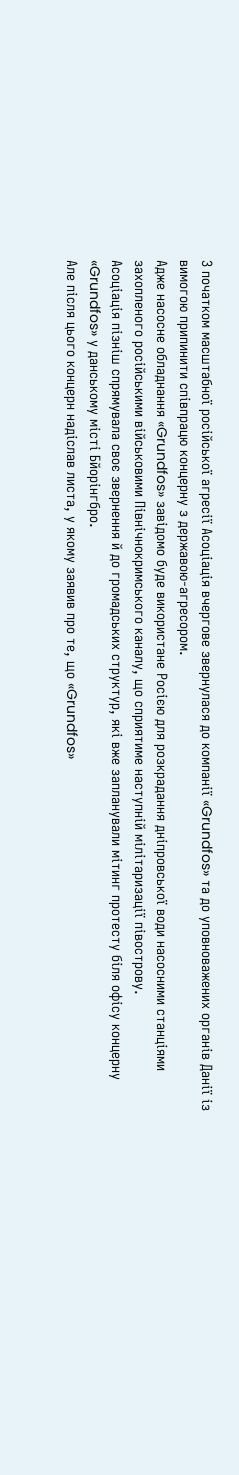З початком масштабної російської агресії Асоціація вчергове звернулася до компанії «Grundfos» та до уповноважених органів Данії із вимогою припинити співпрацю концерну з державою-агресором.
Адже насосне обладнання «Grundfos» завідомо буде використане Росією для розкрадання дніпровської води насосними станціями захопленого російськими військовими Північнокримського каналу, що сприятиме наступній мілітаризації півострову.
Асоціація пізніш спрямувала своє звернення й до громадських структур, які вже запланували мітинг протесту біля офісу концерну «Grundfos» у данському місті Бйорінгбро.
Але після цього концерн надіслав листа, у якому заявив про те, що «Grundfos»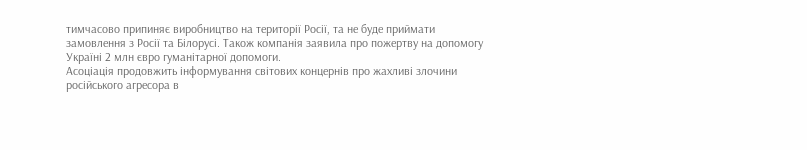тимчасово припиняє виробництво на території Росії, та не буде приймати замовлення з Росії та Білорусі. Також компанія заявила про пожертву на допомогу Україні 2 млн євро гуманітарної допомоги.
Асоціація продовжить інформування світових концернів про жахливі злочини російського агресора в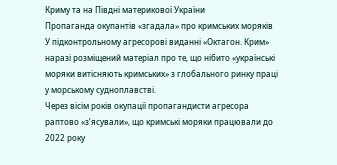Криму та на Півдні материкової України
Пропаганда окупантів «згадала» про кримських моряків
У підконтрольному агресорові виданні «Октагон. Крим» наразі розміщений матеріал про те, що нібито «українські моряки витісняють кримських» з глобального ринку праці у морському судноплавстві.
Через вісім років окупації пропагандисти агресора раптово «з’ясували», що кримські моряки працювали до 2022 року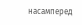насамперед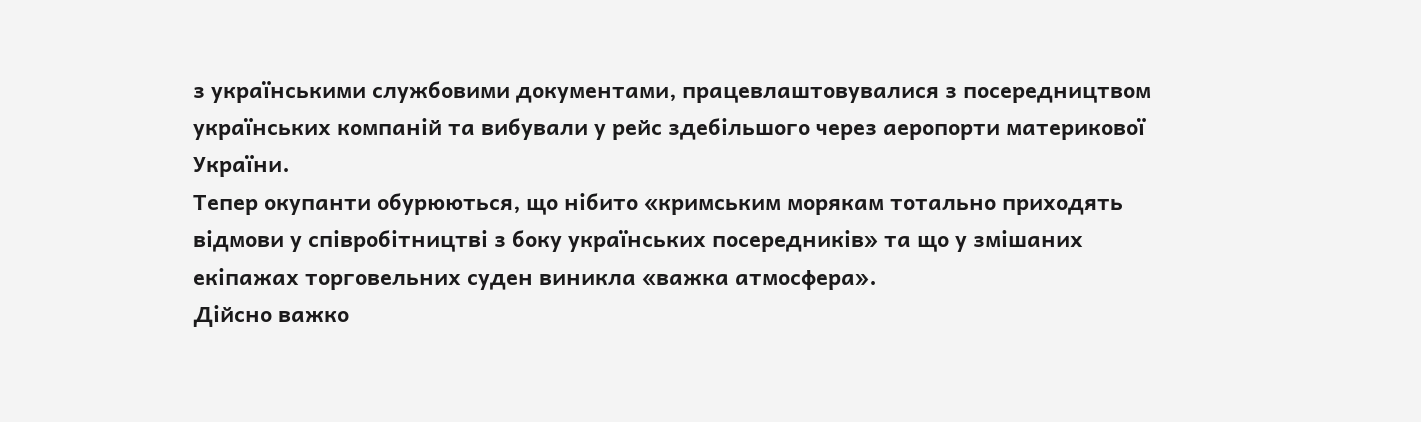з українськими службовими документами, працевлаштовувалися з посередництвом українських компаній та вибували у рейс здебільшого через аеропорти материкової України.
Тепер окупанти обурюються, що нібито «кримським морякам тотально приходять відмови у співробітництві з боку українських посередників» та що у змішаних екіпажах торговельних суден виникла «важка атмосфера».
Дійсно важко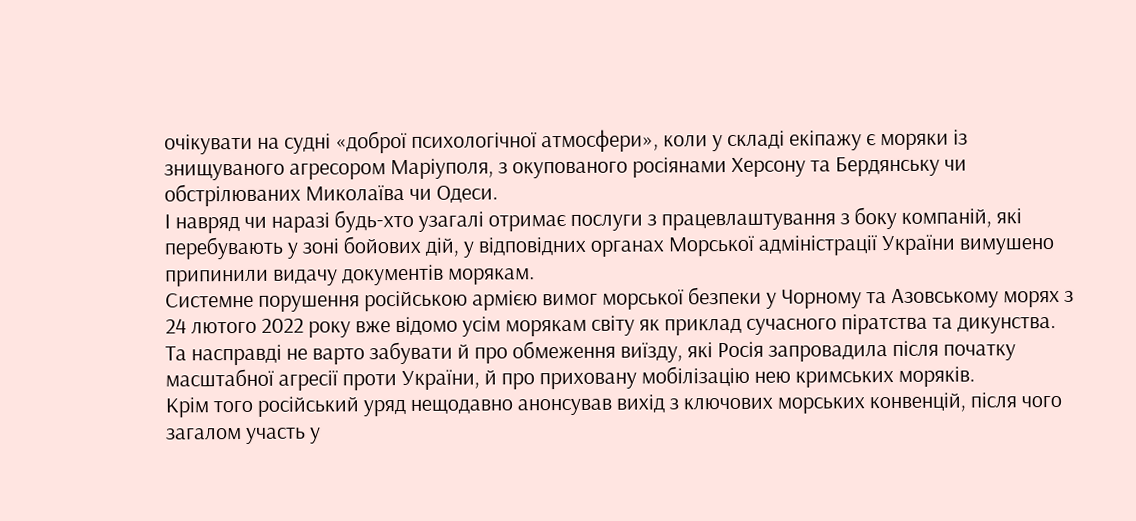очікувати на судні «доброї психологічної атмосфери», коли у складі екіпажу є моряки із знищуваного агресором Маріуполя, з окупованого росіянами Херсону та Бердянську чи обстрілюваних Миколаїва чи Одеси.
І навряд чи наразі будь-хто узагалі отримає послуги з працевлаштування з боку компаній, які перебувають у зоні бойових дій, у відповідних органах Морської адміністрації України вимушено припинили видачу документів морякам.
Системне порушення російською армією вимог морської безпеки у Чорному та Азовському морях з 24 лютого 2022 року вже відомо усім морякам світу як приклад сучасного піратства та дикунства.
Та насправді не варто забувати й про обмеження виїзду, які Росія запровадила після початку масштабної агресії проти України, й про приховану мобілізацію нею кримських моряків.
Крім того російський уряд нещодавно анонсував вихід з ключових морських конвенцій, після чого загалом участь у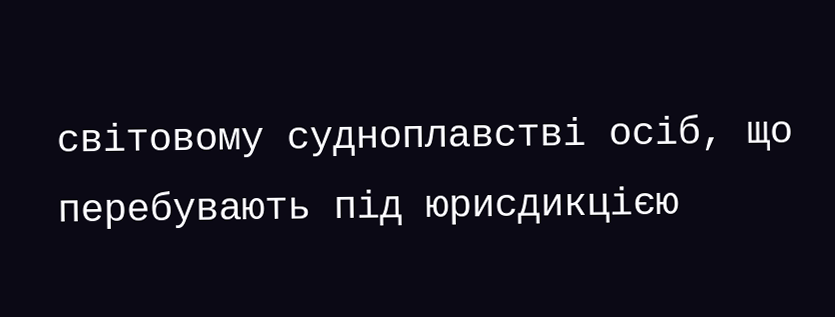світовому судноплавстві осіб, що перебувають під юрисдикцією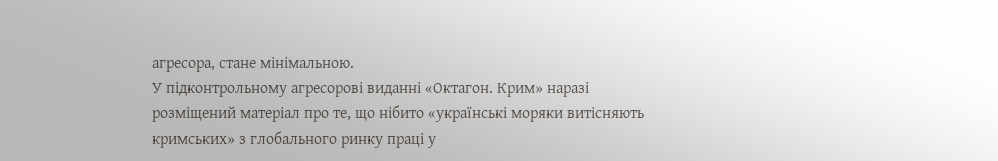агресора, стане мінімальною.
У підконтрольному агресорові виданні «Октагон. Крим» наразі розміщений матеріал про те, що нібито «українські моряки витісняють кримських» з глобального ринку праці у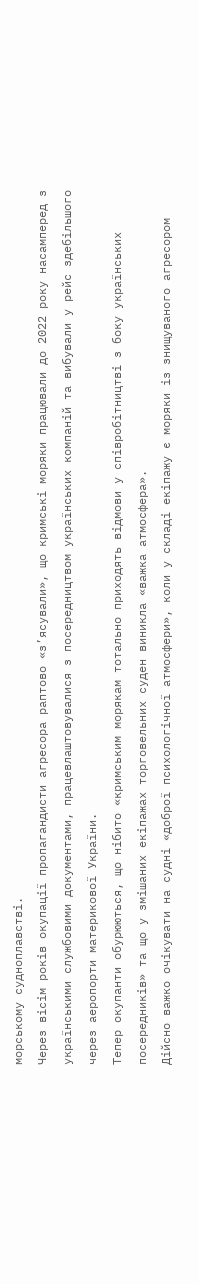морському судноплавстві.
Через вісім років окупації пропагандисти агресора раптово «з’ясували», що кримські моряки працювали до 2022 року насамперед з українськими службовими документами, працевлаштовувалися з посередництвом українських компаній та вибували у рейс здебільшого через аеропорти материкової України.
Тепер окупанти обурюються, що нібито «кримським морякам тотально приходять відмови у співробітництві з боку українських посередників» та що у змішаних екіпажах торговельних суден виникла «важка атмосфера».
Дійсно важко очікувати на судні «доброї психологічної атмосфери», коли у складі екіпажу є моряки із знищуваного агресором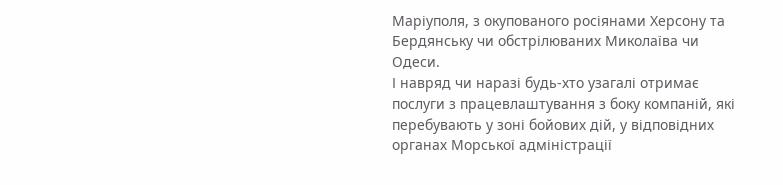Маріуполя, з окупованого росіянами Херсону та Бердянську чи обстрілюваних Миколаїва чи Одеси.
І навряд чи наразі будь-хто узагалі отримає послуги з працевлаштування з боку компаній, які перебувають у зоні бойових дій, у відповідних органах Морської адміністрації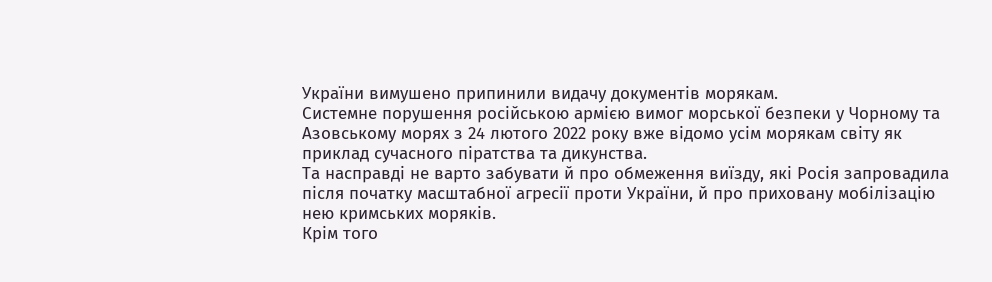України вимушено припинили видачу документів морякам.
Системне порушення російською армією вимог морської безпеки у Чорному та Азовському морях з 24 лютого 2022 року вже відомо усім морякам світу як приклад сучасного піратства та дикунства.
Та насправді не варто забувати й про обмеження виїзду, які Росія запровадила після початку масштабної агресії проти України, й про приховану мобілізацію нею кримських моряків.
Крім того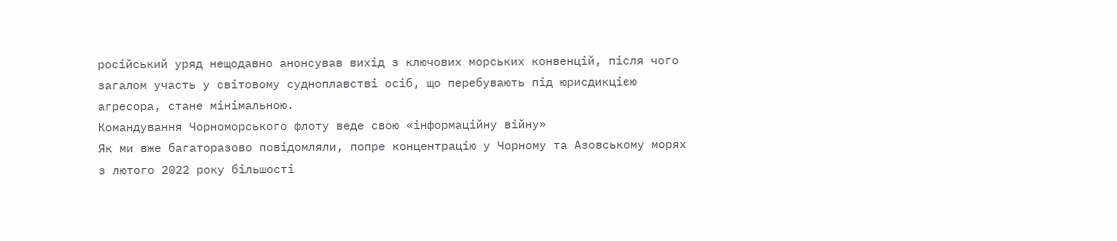російський уряд нещодавно анонсував вихід з ключових морських конвенцій, після чого загалом участь у світовому судноплавстві осіб, що перебувають під юрисдикцією агресора, стане мінімальною.
Командування Чорноморського флоту веде свою «інформаційну війну»
Як ми вже багаторазово повідомляли, попре концентрацію у Чорному та Азовському морях з лютого 2022 року більшості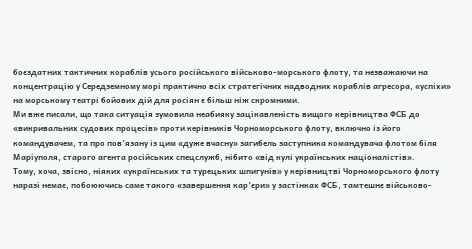боєздатних тактичних кораблів усього російського військово-морського флоту, та незважаючи на концентрацію у Середземному морі практично всіх стратегічних надводних кораблів агресора, «успіхи» на морському театрі бойових дій для росіян є більш ніж скромними.
Ми вже писали, що така ситуація зумовила неабияку зацікавленість вищого керівництва ФСБ до «викривальних судових процесів» проти керівників Чорноморського флоту, включно із його командувачем, та про пов’язану із цим «дуже вчасну» загибель заступника командувача флотом біля Маріуполя, старого агента російських спецслужб, нібито «від кулі українських націоналістів».
Тому, хоча, звісно, ніяких «українських та турецьких шпигунів» у керівництві Чорноморського флоту наразі немає, побоюючись саме такого «завершення кар’єри» у застінках ФСБ, тамтешнє військово-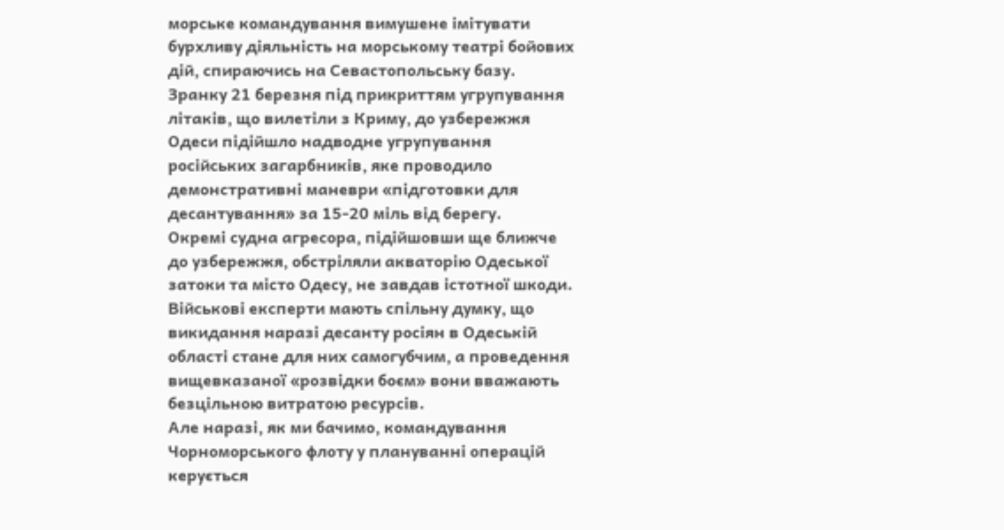морське командування вимушене імітувати бурхливу діяльність на морському театрі бойових дій, спираючись на Севастопольську базу.
Зранку 21 березня під прикриттям угрупування літаків, що вилетіли з Криму, до узбережжя Одеси підійшло надводне угрупування російських загарбників, яке проводило демонстративні маневри «підготовки для десантування» за 15-20 міль від берегу.
Окремі судна агресора, підійшовши ще ближче до узбережжя, обстріляли акваторію Одеської затоки та місто Одесу, не завдав істотної шкоди.
Військові експерти мають спільну думку, що викидання наразі десанту росіян в Одеській області стане для них самогубчим, а проведення вищевказаної «розвідки боєм» вони вважають безцільною витратою ресурсів.
Але наразі, як ми бачимо, командування Чорноморського флоту у плануванні операцій керується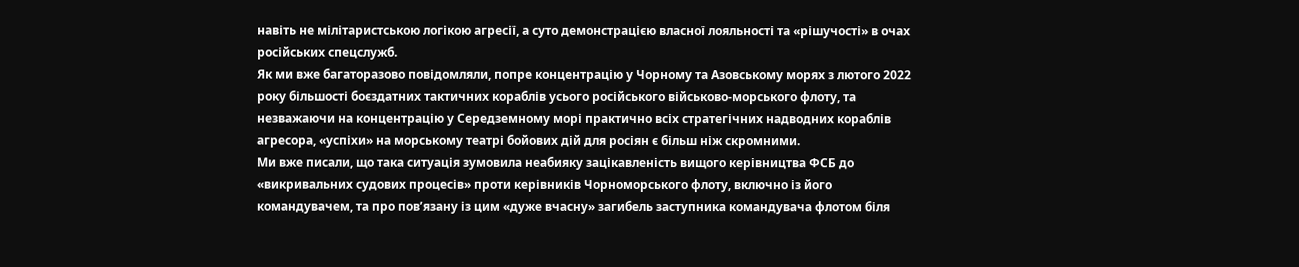навіть не мілітаристською логікою агресії, а суто демонстрацією власної лояльності та «рішучості» в очах російських спецслужб.
Як ми вже багаторазово повідомляли, попре концентрацію у Чорному та Азовському морях з лютого 2022 року більшості боєздатних тактичних кораблів усього російського військово-морського флоту, та незважаючи на концентрацію у Середземному морі практично всіх стратегічних надводних кораблів агресора, «успіхи» на морському театрі бойових дій для росіян є більш ніж скромними.
Ми вже писали, що така ситуація зумовила неабияку зацікавленість вищого керівництва ФСБ до «викривальних судових процесів» проти керівників Чорноморського флоту, включно із його командувачем, та про пов’язану із цим «дуже вчасну» загибель заступника командувача флотом біля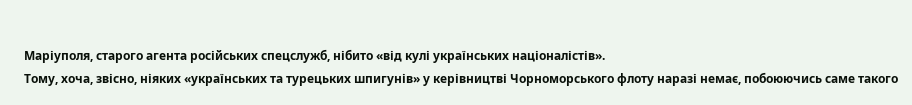Маріуполя, старого агента російських спецслужб, нібито «від кулі українських націоналістів».
Тому, хоча, звісно, ніяких «українських та турецьких шпигунів» у керівництві Чорноморського флоту наразі немає, побоюючись саме такого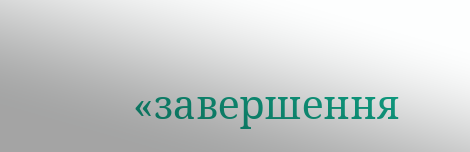«завершення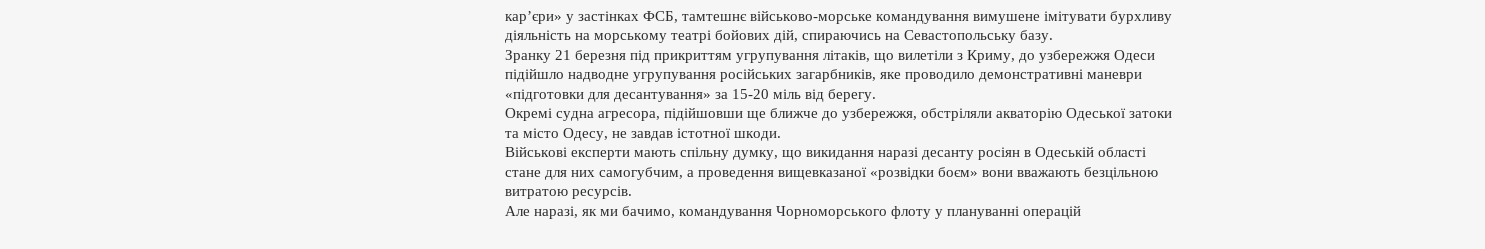кар’єри» у застінках ФСБ, тамтешнє військово-морське командування вимушене імітувати бурхливу діяльність на морському театрі бойових дій, спираючись на Севастопольську базу.
Зранку 21 березня під прикриттям угрупування літаків, що вилетіли з Криму, до узбережжя Одеси підійшло надводне угрупування російських загарбників, яке проводило демонстративні маневри «підготовки для десантування» за 15-20 міль від берегу.
Окремі судна агресора, підійшовши ще ближче до узбережжя, обстріляли акваторію Одеської затоки та місто Одесу, не завдав істотної шкоди.
Військові експерти мають спільну думку, що викидання наразі десанту росіян в Одеській області стане для них самогубчим, а проведення вищевказаної «розвідки боєм» вони вважають безцільною витратою ресурсів.
Але наразі, як ми бачимо, командування Чорноморського флоту у плануванні операцій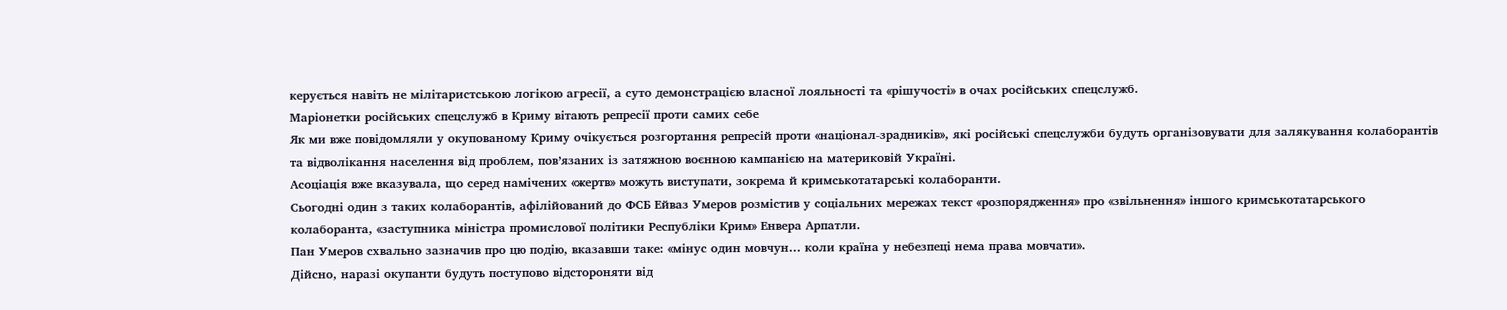керується навіть не мілітаристською логікою агресії, а суто демонстрацією власної лояльності та «рішучості» в очах російських спецслужб.
Маріонетки російських спецслужб в Криму вітають репресії проти самих себе
Як ми вже повідомляли у окупованому Криму очікується розгортання репресій проти «націонал-зрадників», які російські спецслужби будуть організовувати для залякування колаборантів та відволікання населення від проблем, пов’язаних із затяжною воєнною кампанією на материковій Україні.
Асоціація вже вказувала, що серед намічених «жертв» можуть виступати, зокрема й кримськотатарські колаборанти.
Сьогодні один з таких колаборантів, афілійований до ФСБ Ейваз Умеров розмістив у соціальних мережах текст «розпорядження» про «звільнення» іншого кримськотатарського колаборанта, «заступника міністра промислової політики Республіки Крим» Енвера Арпатли.
Пан Умеров схвально зазначив про цю подію, вказавши таке: «мінус один мовчун… коли країна у небезпеці нема права мовчати».
Дійсно, наразі окупанти будуть поступово відстороняти від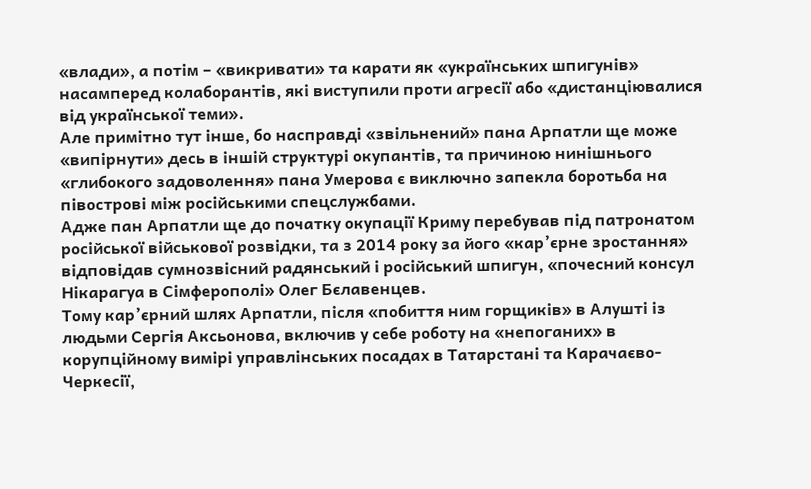«влади», а потім – «викривати» та карати як «українських шпигунів» насамперед колаборантів, які виступили проти агресії або «дистанціювалися від української теми».
Але примітно тут інше, бо насправді «звільнений» пана Арпатли ще може «випірнути» десь в іншій структурі окупантів, та причиною нинішнього «глибокого задоволення» пана Умерова є виключно запекла боротьба на півострові між російськими спецслужбами.
Адже пан Арпатли ще до початку окупації Криму перебував під патронатом російської військової розвідки, та з 2014 року за його «кар’єрне зростання» відповідав сумнозвісний радянський і російський шпигун, «почесний консул Нікарагуа в Сімферополі» Олег Бєлавенцев.
Тому кар’єрний шлях Арпатли, після «побиття ним горщиків» в Алушті із людьми Сергія Аксьонова, включив у себе роботу на «непоганих» в корупційному вимірі управлінських посадах в Татарстані та Карачаєво-Черкесії,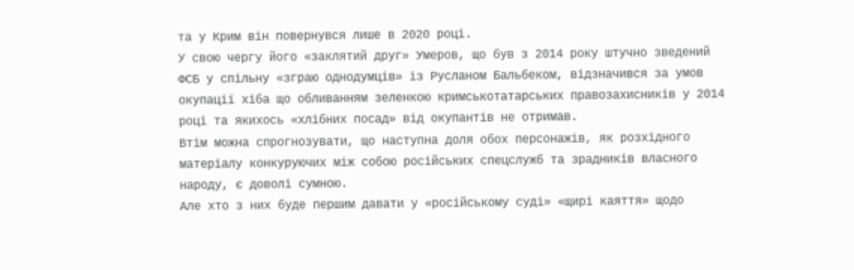та у Крим він повернувся лише в 2020 році.
У свою чергу його «заклятий друг» Умеров, що був з 2014 року штучно зведений ФСБ у спільну «зграю однодумців» із Русланом Бальбеком, відзначився за умов окупації хіба що обливанням зеленкою кримськотатарських правозахисників у 2014 році та якихось «хлібних посад» від окупантів не отримав.
Втім можна спрогнозувати, що наступна доля обох персонажів, як розхідного матеріалу конкуруючих між собою російських спецслужб та зрадників власного народу, є доволі сумною.
Але хто з них буде першим давати у «російському суді» «щирі каяття» щодо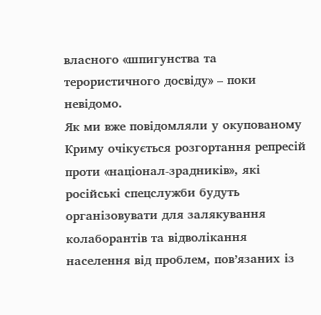власного «шпигунства та терористичного досвіду» – поки невідомо.
Як ми вже повідомляли у окупованому Криму очікується розгортання репресій проти «націонал-зрадників», які російські спецслужби будуть організовувати для залякування колаборантів та відволікання населення від проблем, пов’язаних із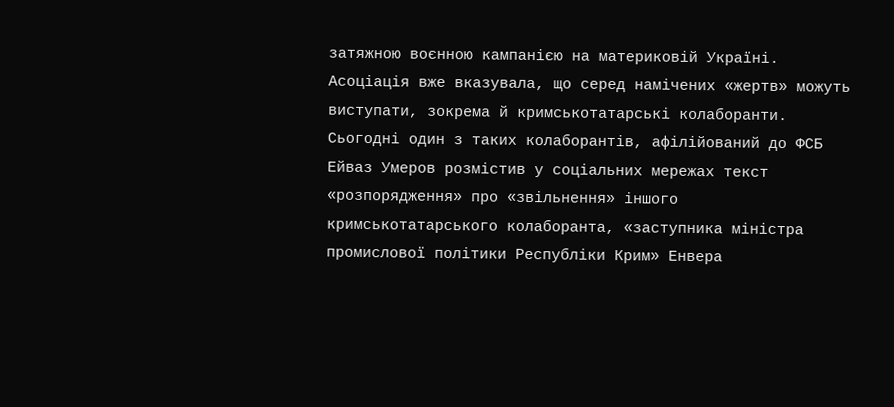затяжною воєнною кампанією на материковій Україні.
Асоціація вже вказувала, що серед намічених «жертв» можуть виступати, зокрема й кримськотатарські колаборанти.
Сьогодні один з таких колаборантів, афілійований до ФСБ Ейваз Умеров розмістив у соціальних мережах текст «розпорядження» про «звільнення» іншого кримськотатарського колаборанта, «заступника міністра промислової політики Республіки Крим» Енвера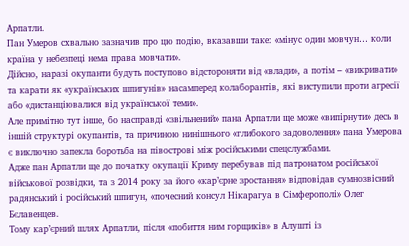Арпатли.
Пан Умеров схвально зазначив про цю подію, вказавши таке: «мінус один мовчун… коли країна у небезпеці нема права мовчати».
Дійсно, наразі окупанти будуть поступово відстороняти від «влади», а потім – «викривати» та карати як «українських шпигунів» насамперед колаборантів, які виступили проти агресії або «дистанціювалися від української теми».
Але примітно тут інше, бо насправді «звільнений» пана Арпатли ще може «випірнути» десь в іншій структурі окупантів, та причиною нинішнього «глибокого задоволення» пана Умерова є виключно запекла боротьба на півострові між російськими спецслужбами.
Адже пан Арпатли ще до початку окупації Криму перебував під патронатом російської військової розвідки, та з 2014 року за його «кар’єрне зростання» відповідав сумнозвісний радянський і російський шпигун, «почесний консул Нікарагуа в Сімферополі» Олег Бєлавенцев.
Тому кар’єрний шлях Арпатли, після «побиття ним горщиків» в Алушті із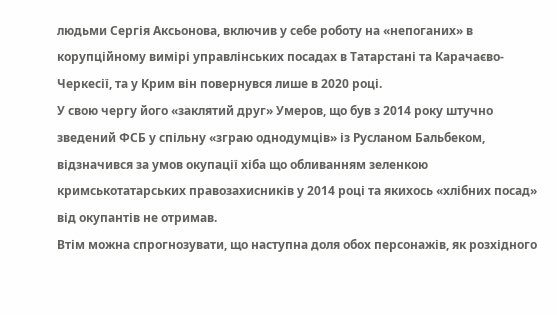людьми Сергія Аксьонова, включив у себе роботу на «непоганих» в корупційному вимірі управлінських посадах в Татарстані та Карачаєво-Черкесії, та у Крим він повернувся лише в 2020 році.
У свою чергу його «заклятий друг» Умеров, що був з 2014 року штучно зведений ФСБ у спільну «зграю однодумців» із Русланом Бальбеком, відзначився за умов окупації хіба що обливанням зеленкою кримськотатарських правозахисників у 2014 році та якихось «хлібних посад» від окупантів не отримав.
Втім можна спрогнозувати, що наступна доля обох персонажів, як розхідного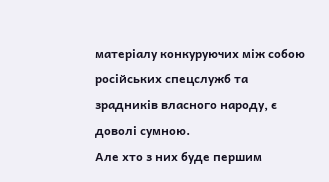матеріалу конкуруючих між собою російських спецслужб та зрадників власного народу, є доволі сумною.
Але хто з них буде першим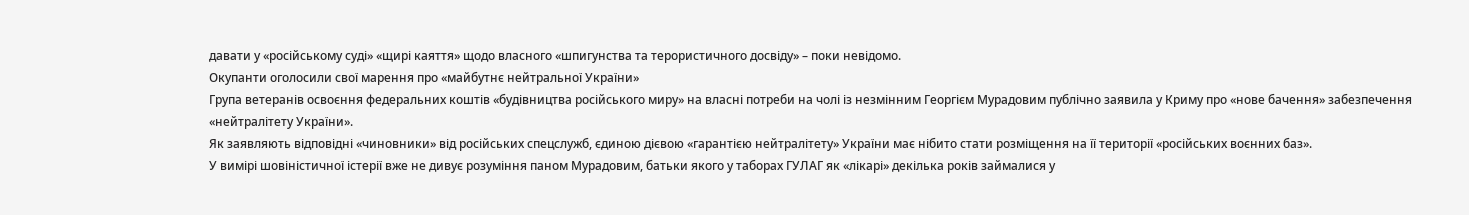давати у «російському суді» «щирі каяття» щодо власного «шпигунства та терористичного досвіду» – поки невідомо.
Окупанти оголосили свої марення про «майбутнє нейтральної України»
Група ветеранів освоєння федеральних коштів «будівництва російського миру» на власні потреби на чолі із незмінним Георгієм Мурадовим публічно заявила у Криму про «нове бачення» забезпечення «нейтралітету України».
Як заявляють відповідні «чиновники» від російських спецслужб, єдиною дієвою «гарантією нейтралітету» України має нібито стати розміщення на її території «російських воєнних баз».
У вимірі шовіністичної істерії вже не дивує розуміння паном Мурадовим, батьки якого у таборах ГУЛАГ як «лікарі» декілька років займалися у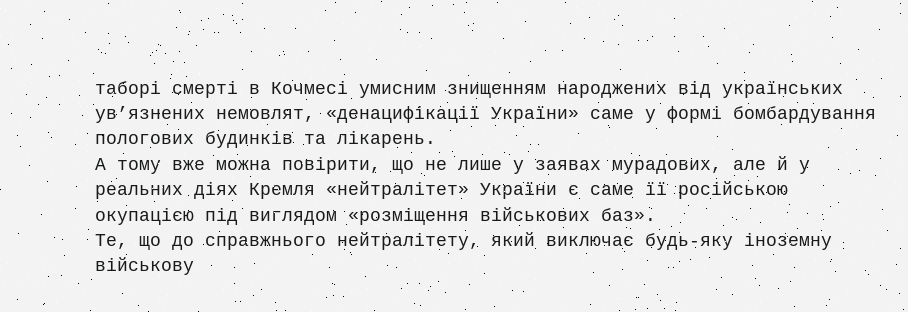таборі смерті в Кочмесі умисним знищенням народжених від українських ув’язнених немовлят, «денацифікації України» саме у формі бомбардування пологових будинків та лікарень.
А тому вже можна повірити, що не лише у заявах мурадових, але й у реальних діях Кремля «нейтралітет» України є саме її російською окупацією під виглядом «розміщення військових баз».
Те, що до справжнього нейтралітету, який виключає будь-яку іноземну військову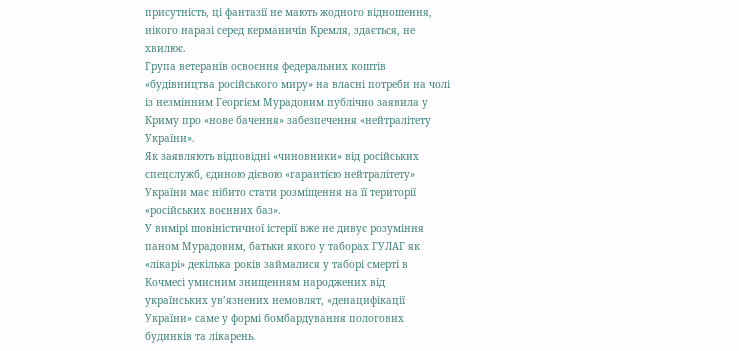присутність, ці фантазії не мають жодного відношення, нікого наразі серед керманичів Кремля, здається, не хвилює.
Група ветеранів освоєння федеральних коштів «будівництва російського миру» на власні потреби на чолі із незмінним Георгієм Мурадовим публічно заявила у Криму про «нове бачення» забезпечення «нейтралітету України».
Як заявляють відповідні «чиновники» від російських спецслужб, єдиною дієвою «гарантією нейтралітету» України має нібито стати розміщення на її території «російських воєнних баз».
У вимірі шовіністичної істерії вже не дивує розуміння паном Мурадовим, батьки якого у таборах ГУЛАГ як «лікарі» декілька років займалися у таборі смерті в Кочмесі умисним знищенням народжених від українських ув’язнених немовлят, «денацифікації України» саме у формі бомбардування пологових будинків та лікарень.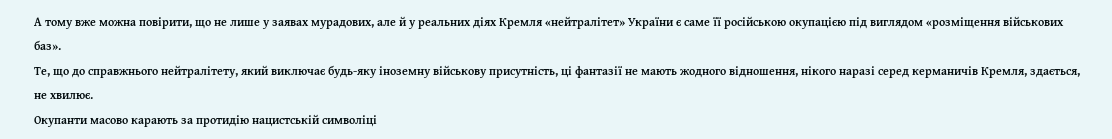А тому вже можна повірити, що не лише у заявах мурадових, але й у реальних діях Кремля «нейтралітет» України є саме її російською окупацією під виглядом «розміщення військових баз».
Те, що до справжнього нейтралітету, який виключає будь-яку іноземну військову присутність, ці фантазії не мають жодного відношення, нікого наразі серед керманичів Кремля, здається, не хвилює.
Окупанти масово карають за протидію нацистській символіці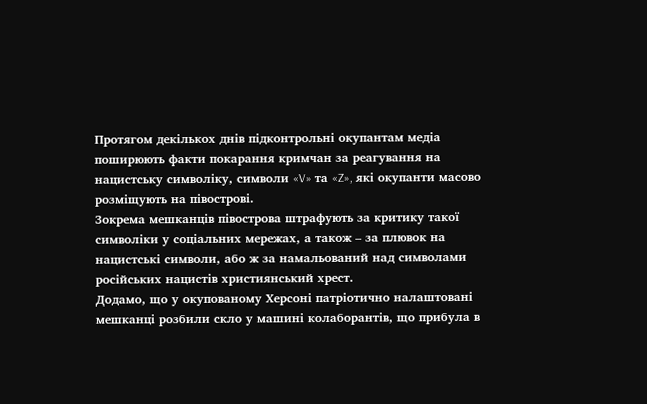Протягом декількох днів підконтрольні окупантам медіа поширюють факти покарання кримчан за реагування на нацистську символіку, символи «V» та «Z», які окупанти масово розміщують на півострові.
Зокрема мешканців півострова штрафують за критику такої символіки у соціальних мережах, а також – за плювок на нацистські символи, або ж за намальований над символами російських нацистів християнський хрест.
Додамо, що у окупованому Херсоні патріотично налаштовані мешканці розбили скло у машині колаборантів, що прибула в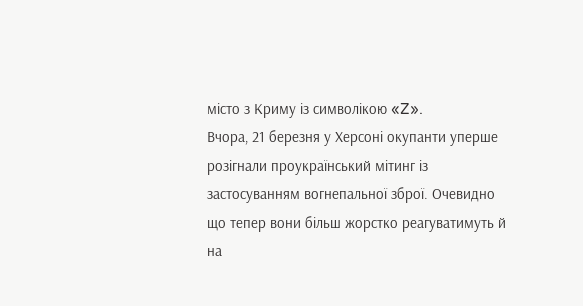місто з Криму із символікою «Z».
Вчора, 21 березня у Херсоні окупанти уперше розігнали проукраїнський мітинг із застосуванням вогнепальної зброї. Очевидно що тепер вони більш жорстко реагуватимуть й на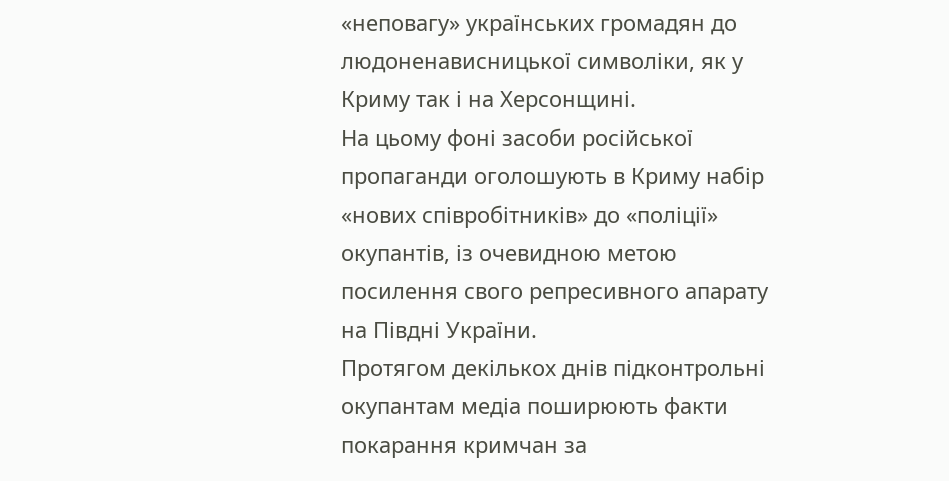«неповагу» українських громадян до людоненависницької символіки, як у Криму так і на Херсонщині.
На цьому фоні засоби російської пропаганди оголошують в Криму набір «нових співробітників» до «поліції» окупантів, із очевидною метою посилення свого репресивного апарату на Півдні України.
Протягом декількох днів підконтрольні окупантам медіа поширюють факти покарання кримчан за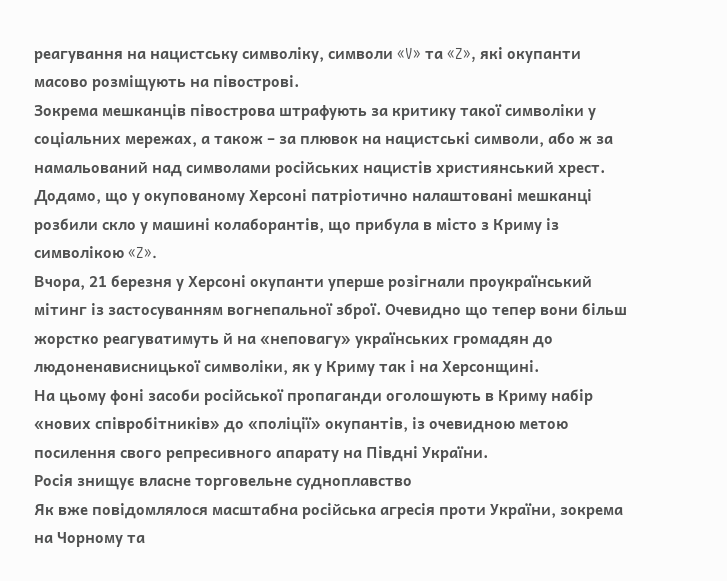реагування на нацистську символіку, символи «V» та «Z», які окупанти масово розміщують на півострові.
Зокрема мешканців півострова штрафують за критику такої символіки у соціальних мережах, а також – за плювок на нацистські символи, або ж за намальований над символами російських нацистів християнський хрест.
Додамо, що у окупованому Херсоні патріотично налаштовані мешканці розбили скло у машині колаборантів, що прибула в місто з Криму із символікою «Z».
Вчора, 21 березня у Херсоні окупанти уперше розігнали проукраїнський мітинг із застосуванням вогнепальної зброї. Очевидно що тепер вони більш жорстко реагуватимуть й на «неповагу» українських громадян до людоненависницької символіки, як у Криму так і на Херсонщині.
На цьому фоні засоби російської пропаганди оголошують в Криму набір «нових співробітників» до «поліції» окупантів, із очевидною метою посилення свого репресивного апарату на Півдні України.
Росія знищує власне торговельне судноплавство
Як вже повідомлялося масштабна російська агресія проти України, зокрема на Чорному та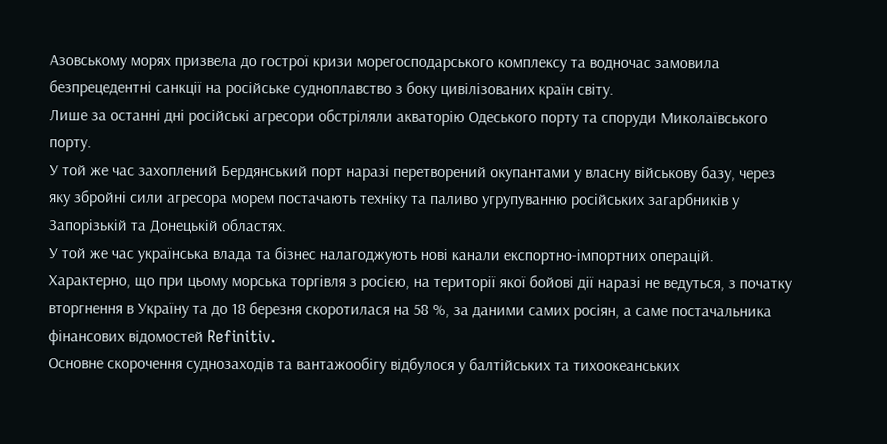Азовському морях призвела до гострої кризи морегосподарського комплексу та водночас замовила безпрецедентні санкції на російське судноплавство з боку цивілізованих країн світу.
Лише за останні дні російські агресори обстріляли акваторію Одеського порту та споруди Миколаївського порту.
У той же час захоплений Бердянський порт наразі перетворений окупантами у власну військову базу, через яку збройні сили агресора морем постачають техніку та паливо угрупуванню російських загарбників у Запорізькій та Донецькій областях.
У той же час українська влада та бізнес налагоджують нові канали експортно-імпортних операцій. Характерно, що при цьому морська торгівля з росією, на території якої бойові дії наразі не ведуться, з початку вторгнення в Україну та до 18 березня скоротилася на 58 %, за даними самих росіян, а саме постачальника фінансових відомостей Refinitiv.
Основне скорочення суднозаходів та вантажообігу відбулося у балтійських та тихоокеанських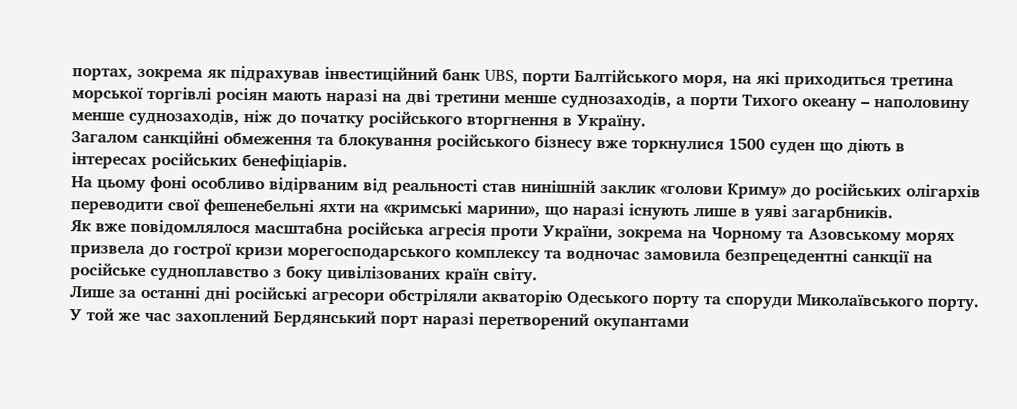портах, зокрема як підрахував інвестиційний банк UBS, порти Балтійського моря, на які приходиться третина морської торгівлі росіян мають наразі на дві третини менше суднозаходів, а порти Тихого океану – наполовину менше суднозаходів, ніж до початку російського вторгнення в Україну.
Загалом санкційні обмеження та блокування російського бізнесу вже торкнулися 1500 суден що діють в інтересах російських бенефіціарів.
На цьому фоні особливо відірваним від реальності став нинішній заклик «голови Криму» до російських олігархів переводити свої фешенебельні яхти на «кримські марини», що наразі існують лише в уяві загарбників.
Як вже повідомлялося масштабна російська агресія проти України, зокрема на Чорному та Азовському морях призвела до гострої кризи морегосподарського комплексу та водночас замовила безпрецедентні санкції на російське судноплавство з боку цивілізованих країн світу.
Лише за останні дні російські агресори обстріляли акваторію Одеського порту та споруди Миколаївського порту.
У той же час захоплений Бердянський порт наразі перетворений окупантами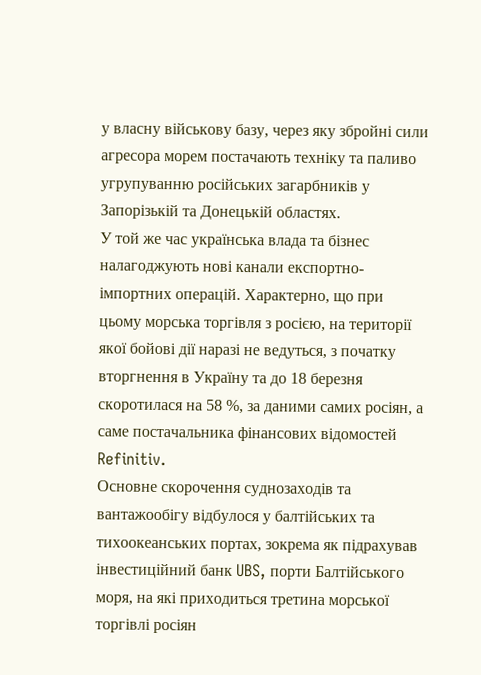у власну військову базу, через яку збройні сили агресора морем постачають техніку та паливо угрупуванню російських загарбників у Запорізькій та Донецькій областях.
У той же час українська влада та бізнес налагоджують нові канали експортно-імпортних операцій. Характерно, що при цьому морська торгівля з росією, на території якої бойові дії наразі не ведуться, з початку вторгнення в Україну та до 18 березня скоротилася на 58 %, за даними самих росіян, а саме постачальника фінансових відомостей Refinitiv.
Основне скорочення суднозаходів та вантажообігу відбулося у балтійських та тихоокеанських портах, зокрема як підрахував інвестиційний банк UBS, порти Балтійського моря, на які приходиться третина морської торгівлі росіян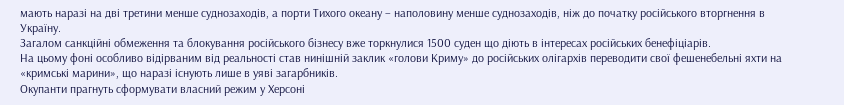мають наразі на дві третини менше суднозаходів, а порти Тихого океану – наполовину менше суднозаходів, ніж до початку російського вторгнення в Україну.
Загалом санкційні обмеження та блокування російського бізнесу вже торкнулися 1500 суден що діють в інтересах російських бенефіціарів.
На цьому фоні особливо відірваним від реальності став нинішній заклик «голови Криму» до російських олігархів переводити свої фешенебельні яхти на «кримські марини», що наразі існують лише в уяві загарбників.
Окупанти прагнуть сформувати власний режим у Херсоні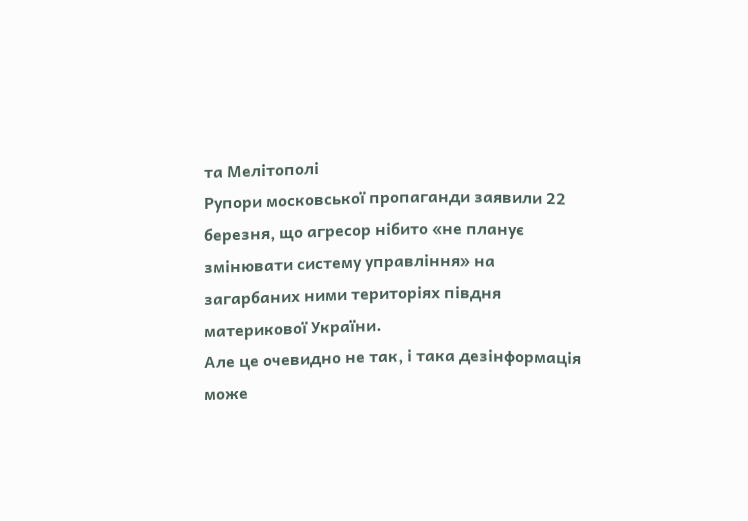та Мелітополі
Рупори московської пропаганди заявили 22 березня, що агресор нібито «не планує змінювати систему управління» на загарбаних ними територіях півдня материкової України.
Але це очевидно не так, і така дезінформація може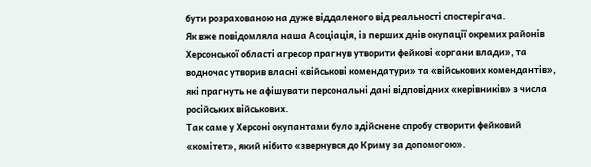бути розрахованою на дуже віддаленого від реальності спостерігача.
Як вже повідомляла наша Асоціація, із перших днів окупації окремих районів Херсонської області агресор прагнув утворити фейкові «органи влади», та водночас утворив власні «військові комендатури» та «військових комендантів», які прагнуть не афішувати персональні дані відповідних «керівників» з числа російських військових.
Так саме у Херсоні окупантами було здійснене спробу створити фейковий «комітет», який нібито «звернувся до Криму за допомогою».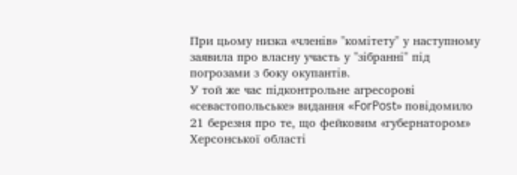При цьому низка «членів» "комітету" у наступному заявила про власну участь у "зібранні" під погрозами з боку окупантів.
У той же час підконтрольне агресорові «севастопольське» видання «ForPost» повідомило 21 березня про те, що фейковим «губернатором» Херсонської області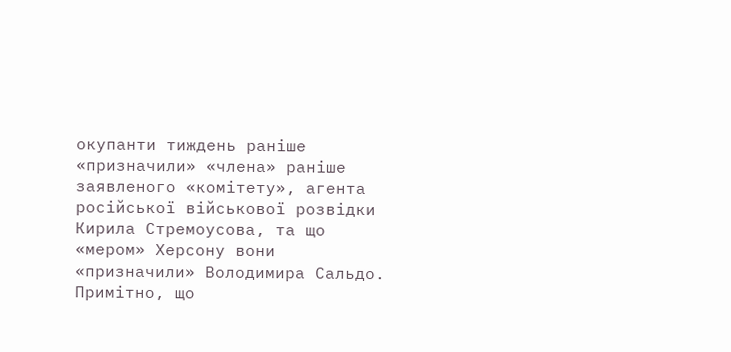окупанти тиждень раніше «призначили» «члена» раніше заявленого «комітету», агента російської військової розвідки Кирила Стремоусова, та що «мером» Херсону вони «призначили» Володимира Сальдо.
Примітно, що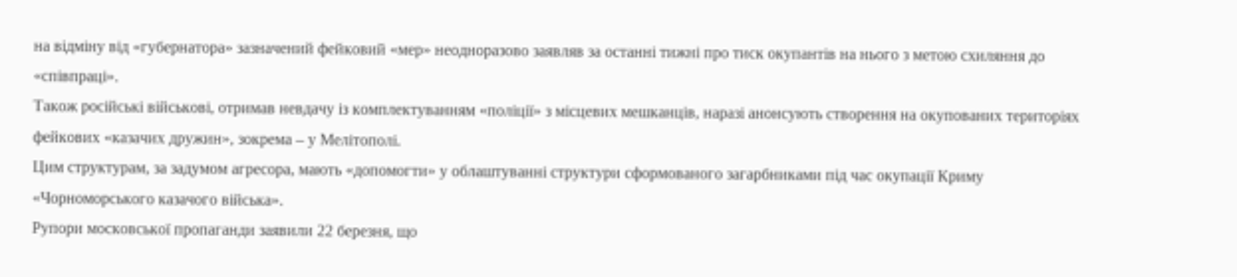на відміну від «губернатора» зазначений фейковий «мер» неодноразово заявляв за останні тижні про тиск окупантів на нього з метою схиляння до «співпраці».
Також російські військові, отримав невдачу із комплектуванням «поліції» з місцевих мешканців, наразі анонсують створення на окупованих територіях фейкових «казачих дружин», зокрема – у Мелітополі.
Цим структурам, за задумом агресора, мають «допомогти» у облаштуванні структури сформованого загарбниками під час окупації Криму «Чорноморського казачого війська».
Рупори московської пропаганди заявили 22 березня, що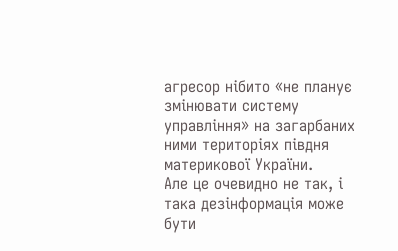агресор нібито «не планує змінювати систему управління» на загарбаних ними територіях півдня материкової України.
Але це очевидно не так, і така дезінформація може бути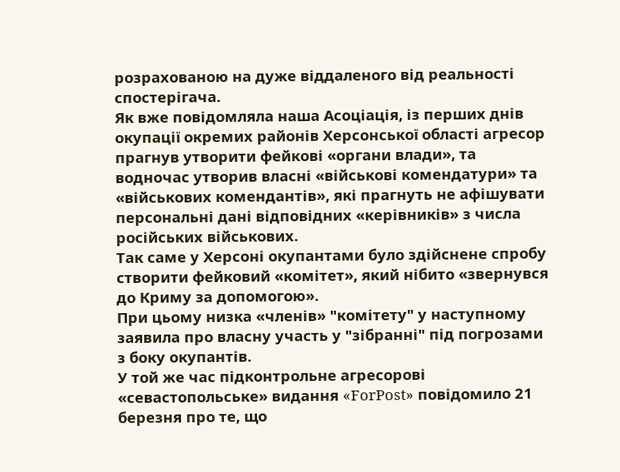розрахованою на дуже віддаленого від реальності спостерігача.
Як вже повідомляла наша Асоціація, із перших днів окупації окремих районів Херсонської області агресор прагнув утворити фейкові «органи влади», та водночас утворив власні «військові комендатури» та «військових комендантів», які прагнуть не афішувати персональні дані відповідних «керівників» з числа російських військових.
Так саме у Херсоні окупантами було здійснене спробу створити фейковий «комітет», який нібито «звернувся до Криму за допомогою».
При цьому низка «членів» "комітету" у наступному заявила про власну участь у "зібранні" під погрозами з боку окупантів.
У той же час підконтрольне агресорові «севастопольське» видання «ForPost» повідомило 21 березня про те, що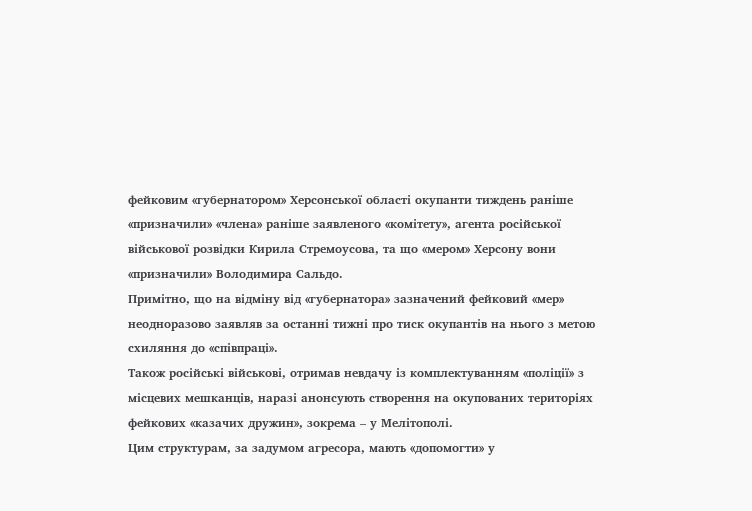фейковим «губернатором» Херсонської області окупанти тиждень раніше «призначили» «члена» раніше заявленого «комітету», агента російської військової розвідки Кирила Стремоусова, та що «мером» Херсону вони «призначили» Володимира Сальдо.
Примітно, що на відміну від «губернатора» зазначений фейковий «мер» неодноразово заявляв за останні тижні про тиск окупантів на нього з метою схиляння до «співпраці».
Також російські військові, отримав невдачу із комплектуванням «поліції» з місцевих мешканців, наразі анонсують створення на окупованих територіях фейкових «казачих дружин», зокрема – у Мелітополі.
Цим структурам, за задумом агресора, мають «допомогти» у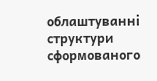облаштуванні структури сформованого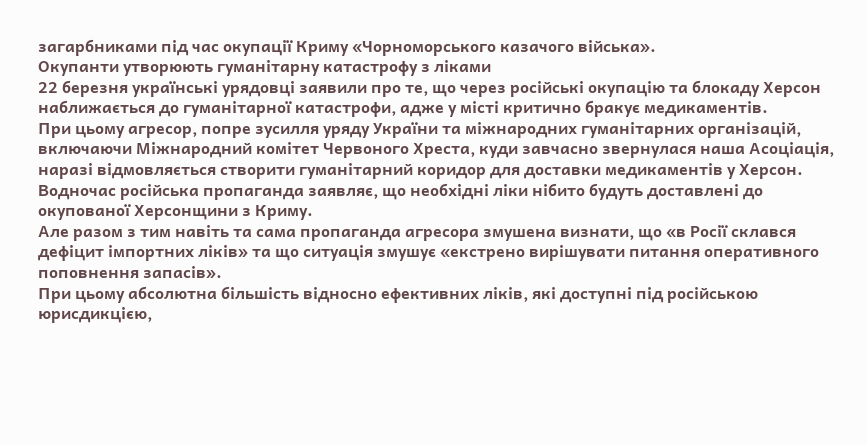загарбниками під час окупації Криму «Чорноморського казачого війська».
Окупанти утворюють гуманітарну катастрофу з ліками
22 березня українські урядовці заявили про те, що через російські окупацію та блокаду Херсон наближається до гуманітарної катастрофи, адже у місті критично бракує медикаментів.
При цьому агресор, попре зусилля уряду України та міжнародних гуманітарних організацій, включаючи Міжнародний комітет Червоного Хреста, куди завчасно звернулася наша Асоціація, наразі відмовляється створити гуманітарний коридор для доставки медикаментів у Херсон.
Водночас російська пропаганда заявляє, що необхідні ліки нібито будуть доставлені до окупованої Херсонщини з Криму.
Але разом з тим навіть та сама пропаганда агресора змушена визнати, що «в Росії склався дефіцит імпортних ліків» та що ситуація змушує «екстрено вирішувати питання оперативного поповнення запасів».
При цьому абсолютна більшість відносно ефективних ліків, які доступні під російською юрисдикцією,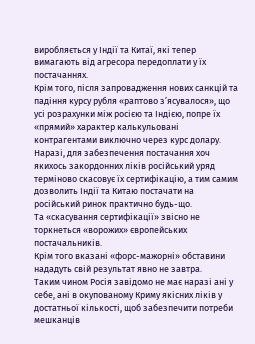виробляється у Індії та Китаї, які тепер вимагають від агресора передоплати у їх постачаннях.
Крім того, після запровадження нових санкцій та падіння курсу рубля «раптово з’ясувалося», що усі розрахунки між росією та Індією, попре їх «прямий» характер калькульовані контрагентами виключно через курс долару.
Наразі, для забезпечення постачання хоч якихось закордонних ліків російський уряд терміново скасовує їх сертифікацію, а тим самим дозволить Індії та Китаю постачати на російський ринок практично будь-що.
Та «скасування сертифікації» звісно не торкнеться «ворожих» європейських постачальників.
Крім того вказані «форс-мажорні» обставини нададуть свій результат явно не завтра.
Таким чином Росія завідомо не має наразі ані у себе, ані в окупованому Криму якісних ліків у достатньої кількості, щоб забезпечити потреби мешканців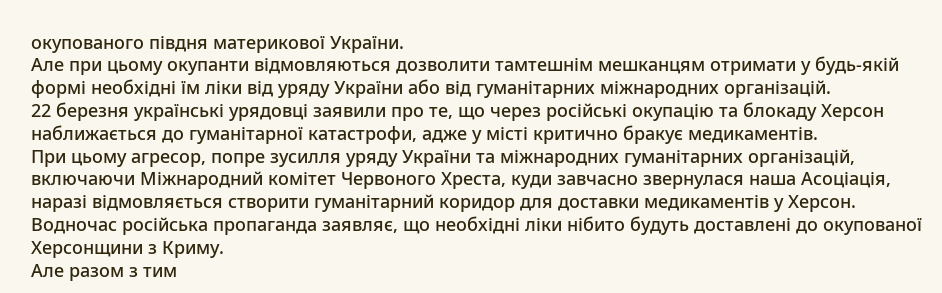окупованого півдня материкової України.
Але при цьому окупанти відмовляються дозволити тамтешнім мешканцям отримати у будь-якій формі необхідні їм ліки від уряду України або від гуманітарних міжнародних організацій.
22 березня українські урядовці заявили про те, що через російські окупацію та блокаду Херсон наближається до гуманітарної катастрофи, адже у місті критично бракує медикаментів.
При цьому агресор, попре зусилля уряду України та міжнародних гуманітарних організацій, включаючи Міжнародний комітет Червоного Хреста, куди завчасно звернулася наша Асоціація, наразі відмовляється створити гуманітарний коридор для доставки медикаментів у Херсон.
Водночас російська пропаганда заявляє, що необхідні ліки нібито будуть доставлені до окупованої Херсонщини з Криму.
Але разом з тим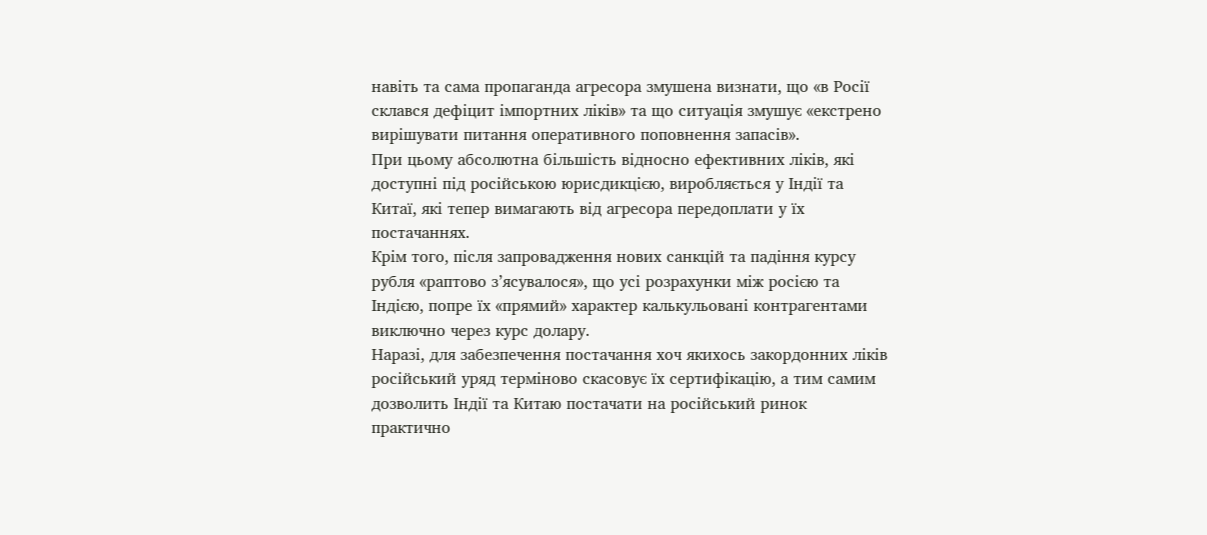навіть та сама пропаганда агресора змушена визнати, що «в Росії склався дефіцит імпортних ліків» та що ситуація змушує «екстрено вирішувати питання оперативного поповнення запасів».
При цьому абсолютна більшість відносно ефективних ліків, які доступні під російською юрисдикцією, виробляється у Індії та Китаї, які тепер вимагають від агресора передоплати у їх постачаннях.
Крім того, після запровадження нових санкцій та падіння курсу рубля «раптово з’ясувалося», що усі розрахунки між росією та Індією, попре їх «прямий» характер калькульовані контрагентами виключно через курс долару.
Наразі, для забезпечення постачання хоч якихось закордонних ліків російський уряд терміново скасовує їх сертифікацію, а тим самим дозволить Індії та Китаю постачати на російський ринок практично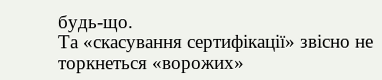будь-що.
Та «скасування сертифікації» звісно не торкнеться «ворожих»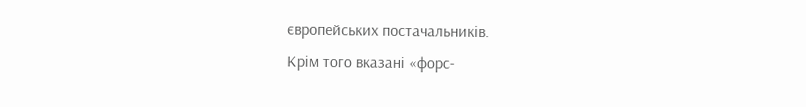європейських постачальників.
Крім того вказані «форс-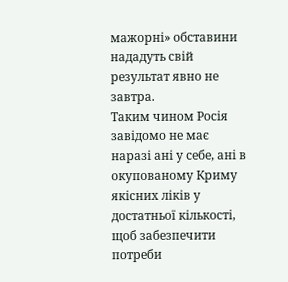мажорні» обставини нададуть свій результат явно не завтра.
Таким чином Росія завідомо не має наразі ані у себе, ані в окупованому Криму якісних ліків у достатньої кількості, щоб забезпечити потреби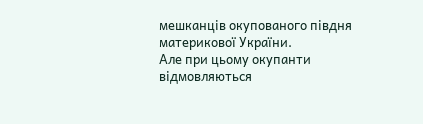мешканців окупованого півдня материкової України.
Але при цьому окупанти відмовляються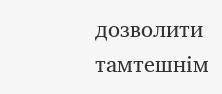дозволити тамтешнім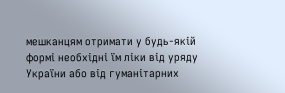мешканцям отримати у будь-якій формі необхідні їм ліки від уряду України або від гуманітарних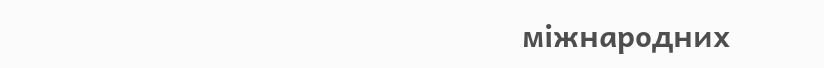міжнародних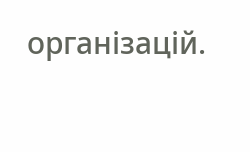організацій.